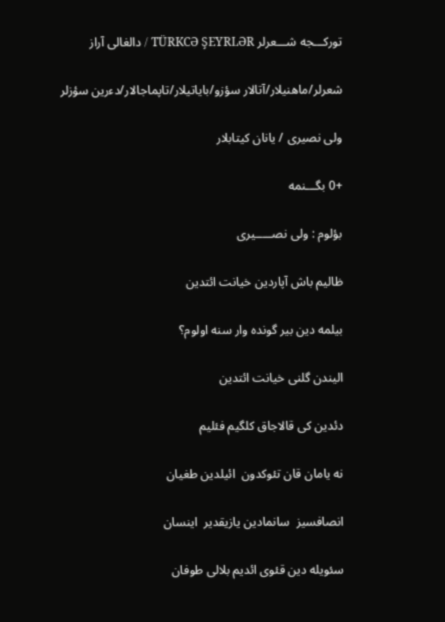توركـــجه شـــعرلر TÜRKCƏ ŞEYRLƏR / دالغالی آراز

شعرلر/ماهنیلار/آتالار سؤزو/بایاتیلار/تاپماجالار/دءرین سؤزلر

ولی نصیری / یانان كیتابلار

+0 بگـــنمه

بؤلوم : ولی نصـــــیری

ظالیم باش آپاردین خیانت ائتدین

بیلمه دین بیر گونده وار سنه اولوم؟

الیندن گلنی خیانت ائتدین

دئدین كی قالاجاق كلگیم فئلیم

نه یامان قان تئوكدون  ائیلدین طغیان

انصافسیز  سانمادین یازیقدیر  اینسان

سئویله دین قئوی ائدیم بلالی طوفان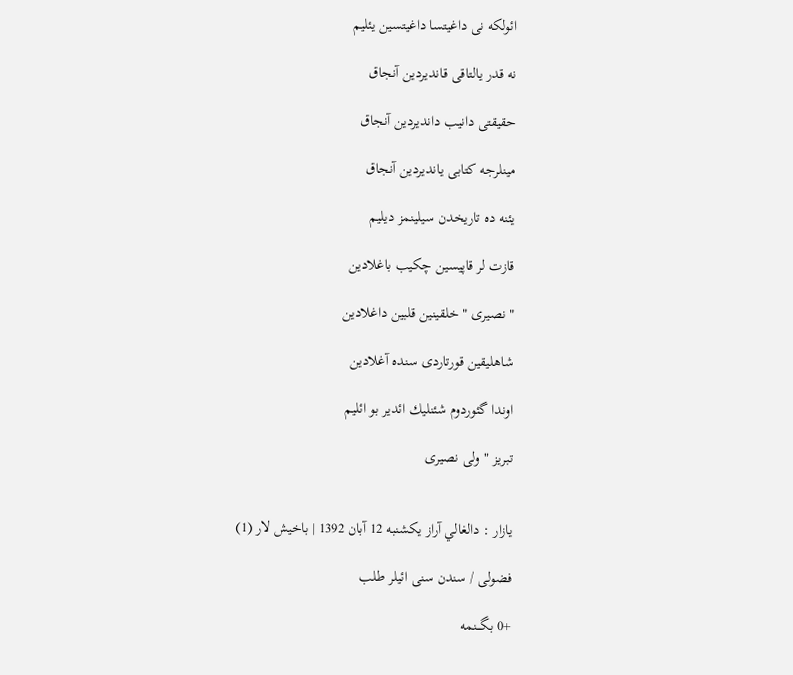ائولكه نی داغیتسا داغیتسین یئلیم

نه قدر یالتاقی قاندیردین آنجاق

حقیقتی دانیب داندیردین آنجاق

مینلرجه كتابی یاندیردین آنجاق

یئنه ده تاریخدن سیلینمز دیلیم

قازت لر قاپیسین چكیب باغلادین

" نصیری " خلقینین قلبین داغلادین

شاهلیقین قورتاردی سنده آغلادین

اوندا گئوردوم شئنلیك ائدیر بو ائلیم

تبریز " ولی نصیری


یازار : دالغالي آراز یکشنبه 12 آبان 1392 | باخیش لار (1)

فضولی / سندن سنی ائیلر طلب

+0 بگـــنمه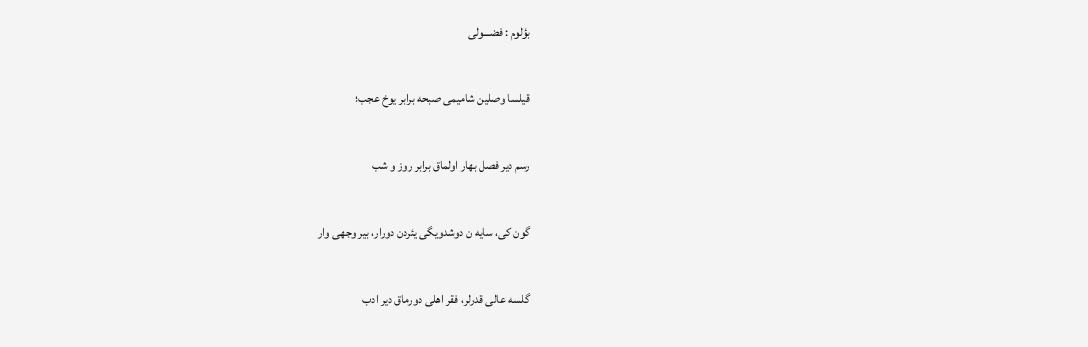بؤلوم : فضـــولی

قیلسا وصلین شامیمی صبحه برابر یوخ عجب؛

رسم دیر فصل بهار اولماق برابر روز و شب

گون كی، سایه ن دوشدویگی یئردن دورار، بیر وجهی وار

گلسه عالی قدرلر، فقر اهلی دورماق دیر ادب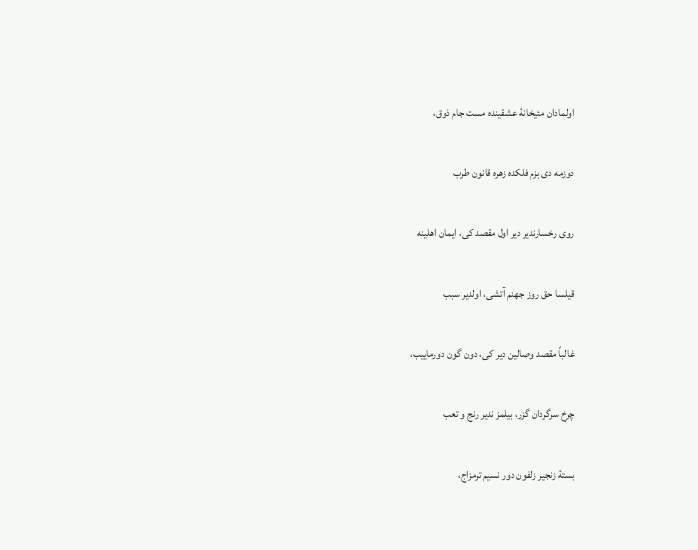اولمادان مئیخانۀ عشقینده مست جام ذوق،

دوزمه دی بزم فلكده زهره قانون طرب

روی رخسارندیر دیر اول مقصد كی، ایمان اهلینه

قیلسا حق روز جهنم آتشی، اولدیر سبب

غالباً مقصد وصالین دیر كی، دون گون دورماییب،

چرخ سرگردان گزر، بیلمز ندیر رنج و تعب

بستۀ زنجیر زلفون دور نسیم ترمزاج،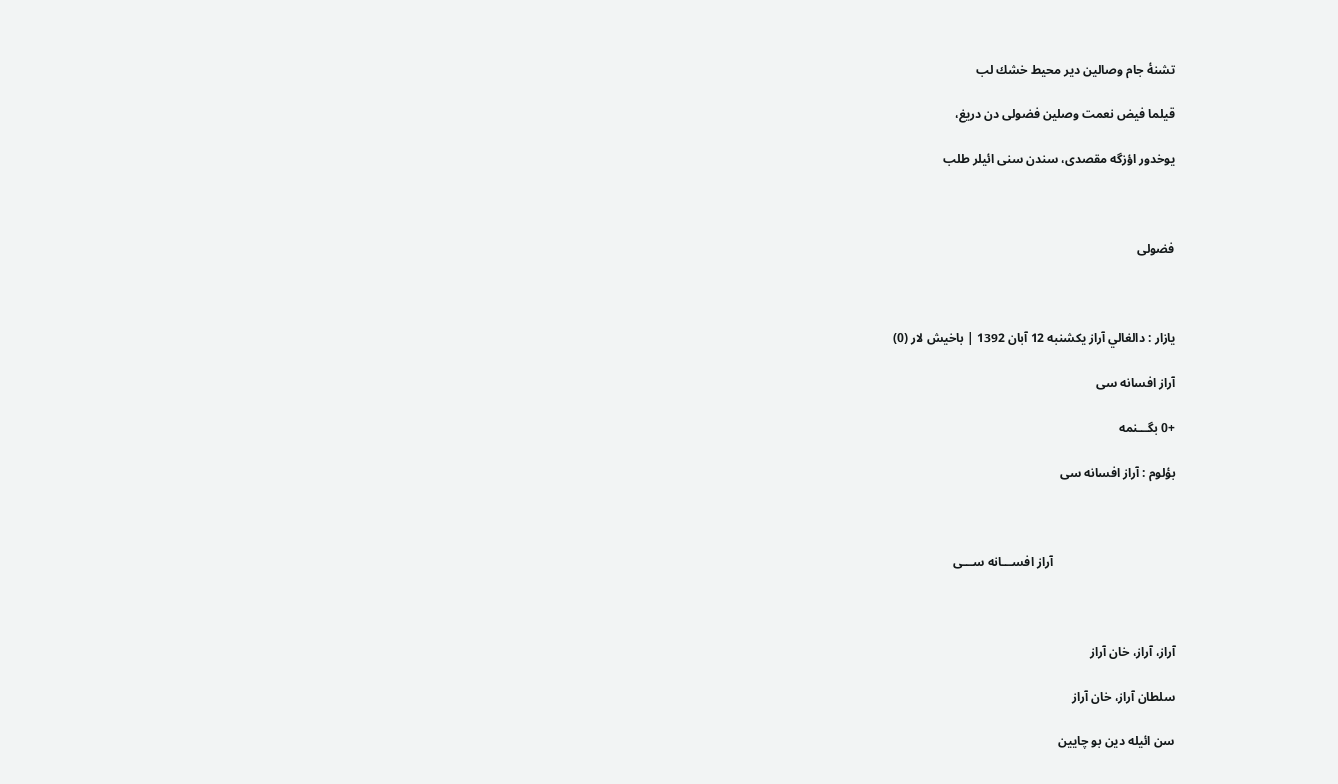تشنۀ جام وصالین دیر محیط خشك لب

قیلما فیض نعمت وصلین فضولی دن دریغ،

یوخدور اؤزگه مقصدی، سندن سنی ائیلر طلب



فضولی



یازار : دالغالي آراز یکشنبه 12 آبان 1392 | باخیش لار (0)

آراز افسانه سی

+0 بگـــنمه

بؤلوم : آراز افسانه سی



                                       آراز افســـانه ســـی



آراز، آراز، خان آراز

سلطان آراز، خان آراز

سن ائیله دین بو چایین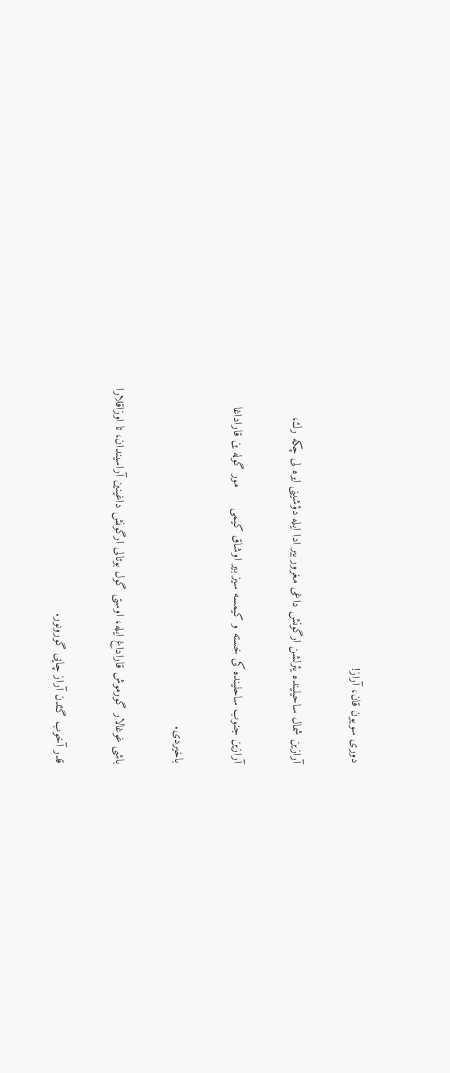دوری سویون قان، آراز!

آرازین شمال ساحیلینده یئرلشن ارگونش داغی مغرور بیر ادا ایله دؤشینی ایره لی چكه رك،

آرازین جنوب ساحلینده كی خسته و كیمسه سیز بیر اوشاق كیمی      مور گوله ین قاراداغا

باخیردی.

باشی غوغالار گورموش قاراداغ ایله، اوستی گول بوتالی ارگونش داغینین آراسیندان، تا اوزاقلارا

قدر آخوب گئدن آراز چایی گورونور.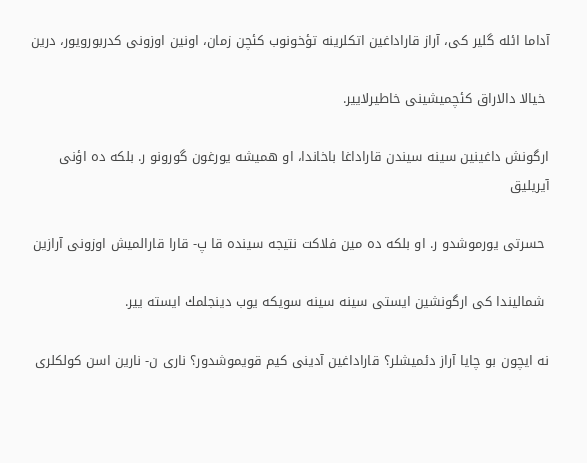آداما ائله گلیر كی، آراز قاراداغین اتكلرینه تؤخونوب كئچن زمان، اونین اوزونی كدربورویور، درین

 خیالا دالاراق كئچمیشینی خاطیرلاییر.

ارگونش داغینین سینه سیندن قاراداغا باخاندا، او همیشه یورغون گورونو ر. بلكه ده اؤنی آیریلیق

 حسرتی یورموشدو ر. او بلكه ده مین فلاكت نتیجه سینده قا پ- قارا قارالمیش اوزونی آرازین

 شمالیندا كی ارگونشین ایستی سینه سینه سویكه یوب دینجلمك ایسته ییر.

نه ایچون بو چایا آراز دئمیشلر؟ قاراداغین آدینی كیم قویموشدور؟ ناری ن- نارین اسن كولكلری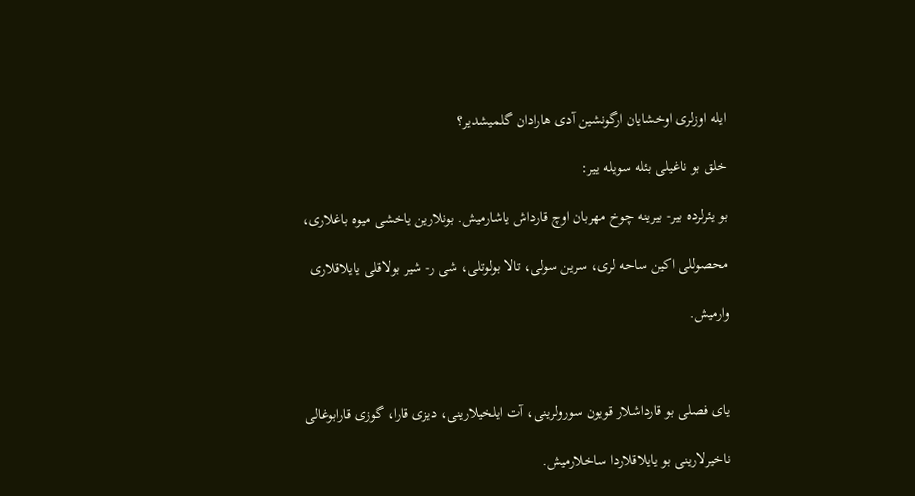ایله اوزلری اوخشایان ارگونشین آدی هارادان گلمیشدیر؟

خلق بو ناغیلی بئله سویله ییر:

بو یئرلرده بیر- بیرینه چوخ مهربان اوچ قارداش یاشارمیش. بونلارین یاخشی میوه باغلاری،

محصوللی اكین ساحه لری، سرین سولی، تالا بولوتلی، شی ر- شیر بولاقلی یایلاقلاری

وارمیش.



یای فصلی بو قارداشلار قویون سورولرینی، آت ایلخیلارینی، دیزی قارا، گوزی قارابوغالی

ناخیرلارینی بو یایلاقلاردا ساخلارمیش.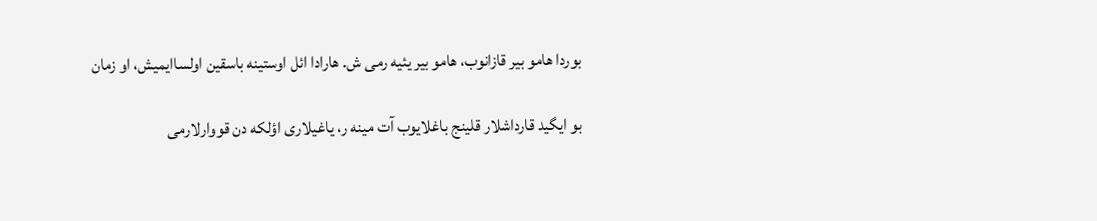بوردا هامو بیر قازانوب، هامو بیر یئیه رمی ش. هارادا ائل اوستینه باسقین اولساایمیش، او زمان

بو ایگید قارداشلار قلینج باغلایوب آت مینه ر، یاغیلاری اؤلكه دن قووارلارمی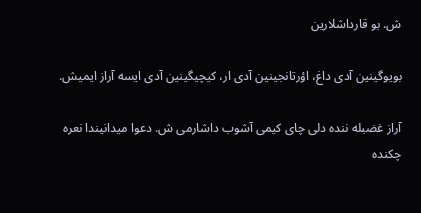ش. بو قارداشلارین

بویوگینین آدی داغ، اؤرتانجینین آدی ار، كیچیگینین آدی ایسه آراز ایمیش.

آراز غضبله ننده دلی چای كیمی آشوب داشارمی ش. دعوا میدانیندا نعره چكنده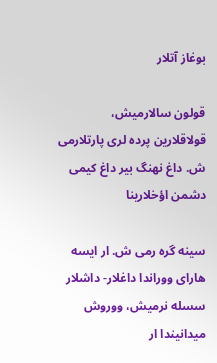بوغاز آتلار

قولون سالارمیش، قولاقلارین پرده لری پارتلارمی ش. داغ نهنگ بیر داغ كیمی دشمن اؤخلارینا

سینه گره رمی ش. ار ایسه هارای ووراندا داغلار- داشلار سسله نرمیش، ووروش میدانیندا ار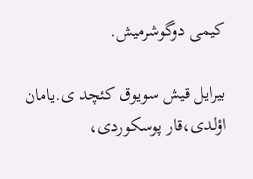كیمی دوگوشرمیش.

بیرایل قیش سویوق كئچد ی.یامان اؤلدی،قار پوسكوردی،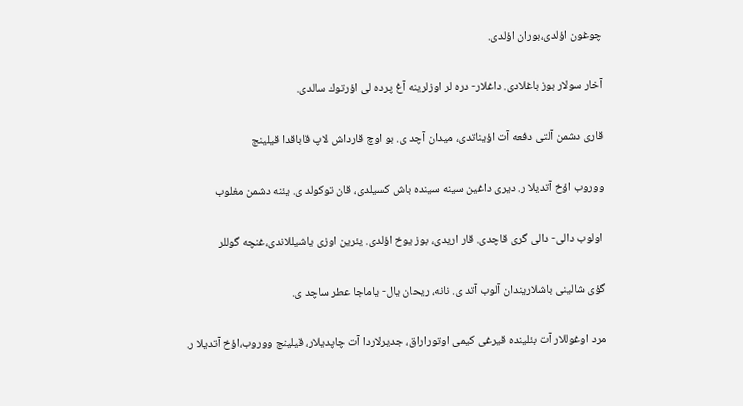چوغون اؤلدی،بوران اؤلدی.

آخار سولار بوز باغلادی. داغلار- دره لر اوزلرینه آغ پرده لی اؤرتوك سالدی.

قاری دشمن آلتی دفعه آت اؤیناتدی، میدان آچد ی. بو اوچ قارداش لاپ قاباقدا قیلینج

ووروب اؤخ آتدیلا ر. دیری داغین سینه سینده باش كسیلدی، قان توكولد ی. یئنه دشمن مغلوب

 اولوب دالی- دالی گری قاچدی. قار اریدی، بوز یوخ اؤلدی. یئرین اوزی یاشیللاندی،غنچه گوللر

گؤی شالینی باشلاریندان آلوب آتد ی. نانه، ریحان یال- یاماجا عطر ساچد ی.

مرد اوغوللار آت بئلینده قیرغی كیمی اوتوراراق، جدیرلاردا آت چاپدیلار، قیلینج ووروب،اؤخ آتدیلا ر.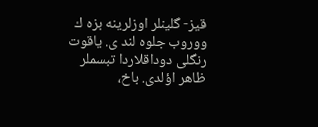قیز- گلینلر اوزلرینه بزه ك ووروب جلوه لند ی. یاقوت رنگلی دوداقلاردا تبسملر ظاهر اؤلدی. باخ،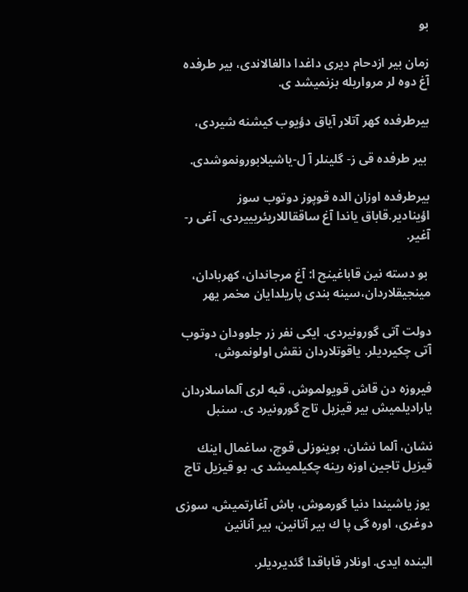بو

زمان بیر ازدحام دیری داغدا دالغالاندی، بیر طرفده آغ دوه لر مرواریله بزنمیشد ی.

بیرطرفده كهر آتلار آیاق دؤیوب كیشنه شیردی،

 بیر طرفده قی ز- گلینلر آ ل-یاشیلابورونموشدی.

بیرطرفده اوزان الده قوپوز دوتوب سوز اؤینادیر.قاباق یاندا آغ ساققاللاریئریییردی، آغی ر- آغیر.

 بو دسته نین قاباغینج ا: آغ مرجاندان، كهربادان، مینجیقلاردان،سینه بندی پاریلدایان مخمر یهر

دولت آتی گورونیردی. ایكی نفر زر جلوودان دوتوب آتی چكیردیلر. یاقوتلاردان نقش اولونموش،

فیروزه دن قاش قویولموش، قبه لری آلماسلاردان یارادیلمیش بیر قیزیل تاج گورونیرد ی. سنبل

نشان، آلما نشان، بوینوزلی قوچ، ساغمال اینك قیزیل تاجین اوزه رینه چكیلمیشد ی. بو قیزیل تاج

 یوز یاشیندا دنیا گورموش، باش آغارتمیش، سوزی دوغری، اوره گی پا ك بیر آتانین، بیر آنانین

الینده ایدی. اونلار قاباقدا گئدیردیلر.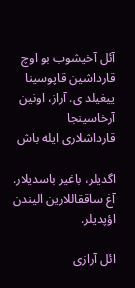آئل آخیشوب بو اوچ قارداشین قاپوسینا ییغیلد ی. آراز، اونین آرخاسینجا قارداشلاری ایله باش

اگدیلر، باغیر باسدیلار. آغ ساققاللارین الیندن اؤپدیلر.

ائل آرازی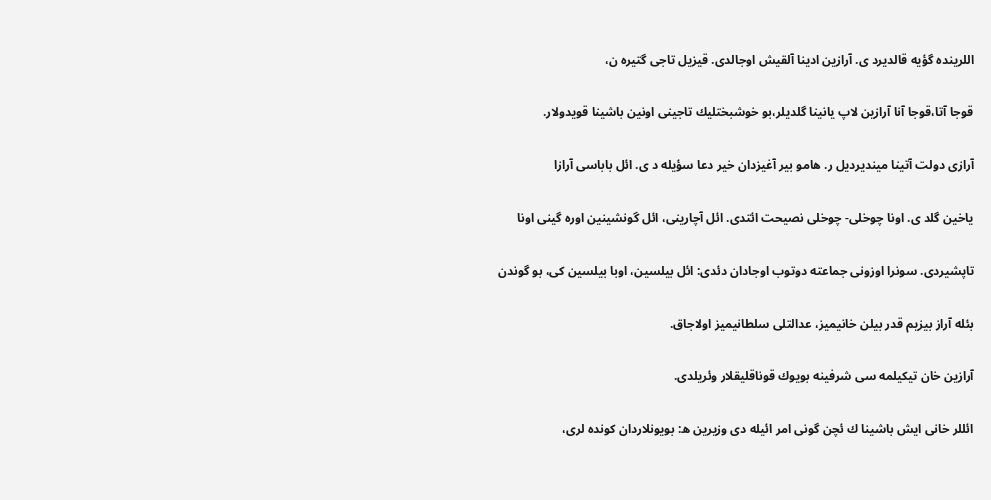اللرینده گؤیه قالدیرد ی. آرازین ادینا آلقیش اوجالدی. قیزیل تاجی گتیره ن،

قوجا آتا،قوجا آنا آرازین لاپ یانینا گلدیلر،بو خوشبختلیك تاجینی اونین باشینا قویدولار.

آرازی دولت آتینا میندیردیل ر. هامو بیر آغیزدان خیر دعا سؤیله د ی. ائل باباسی آرازا

یاخین گلد ی. اونا چوخلی- چوخلی نصیحت ائتدی. ائل آچارینی، ائل گونشینین اوره گینی اونا

تاپشیردی. سونرا اوزونی جماعته دوتوب اوجادان دئدی: ائل بیلسین، اوبا بیلسین كی، بو گوندن

بئله آراز بیزیم قدر بیلن خانیمیز، عدالتلی سلطانیمیز اولاجاق.

آرازین خان تیكیلمه سی شرفینه بویوك قوناقلیقلار وئریلدی.

ائللر خانی ایش باشینا ك ئچن گونی امر ائیله دی وزیرین ه: بویونلاردان كونده لری،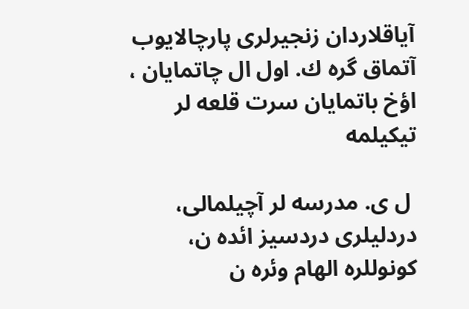آیاقلاردان زنجیرلری پارچالایوب آتماق گره ك. اول ال چاتمایان ، اؤخ باتمایان سرت قلعه لر تیكیلمه

 ل ی. مدرسه لر آچیلمالی، دردلیلری دردسیز ائده ن، كونوللره الهام وئره ن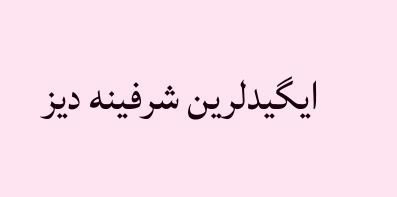ایگیدلرین شرفینه دیز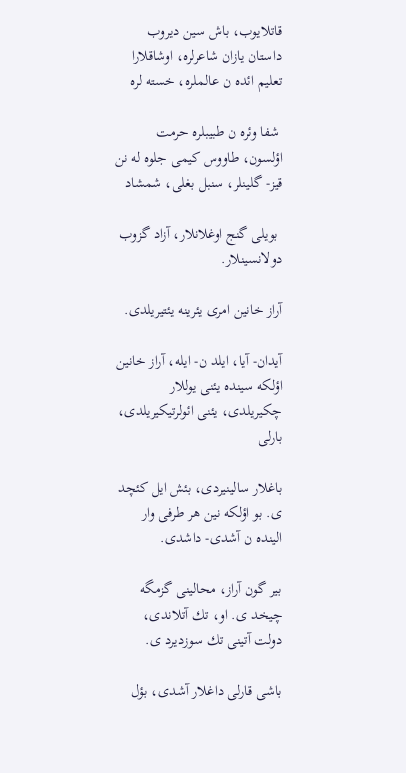قاتلایوب، باش سین دیروب داستان یازان شاعرلره، اوشاقلارا تعلیم ائده ن عالملره، خسته لره

 شفا وئره ن طبیبلره حرمت اؤلسون، طاووس كیمی جلوه له نن قیز- گلینلر، سنبل بغلی، شمشاد

 بویلی گنج اوغلانلار، آزاد گزوب دولانسینلار.

آراز خانین امری یئرینه یئتیریلدی.

آیدان- آیا، ایلد ن- ایله، آراز خانین اؤلكه سینده یئنی یوللار چكیریلدی، یئنی ائولرتیكیریلدی، بارلی

باغلار سالینیردی، بئش ایل كئچد ی. بو اؤلكه نین هر طرفی وار الینده ن آشدی- داشدی.

بیر گون آراز، محالینی گزمگه چیخد ی. او، تك آتلاندی، دولت آتینی تك سوزدیرد ی.

باشی قارلی داغلار آشدی، بؤل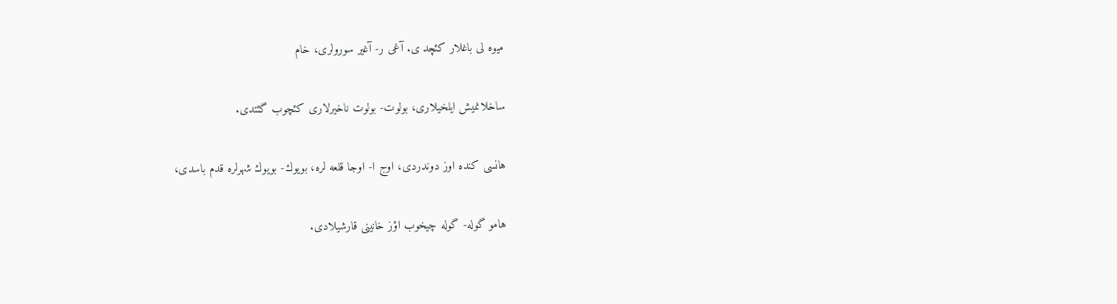میوه لی باغلار كئچد ی. آغی ر- آغیر سورولری، خام

ساخلانمیش ایلخیلاری، بولوت- بولوت ناخیرلاری كئچوب گئتدی.

هانسی كنده اوز دوندردی، اوج ا- اوجا قلعه لره، بویوك- بویوك شهرلره قدم باسدی،

هامو گوله- گوله چیخوب اؤز خانینی قارشیلادی.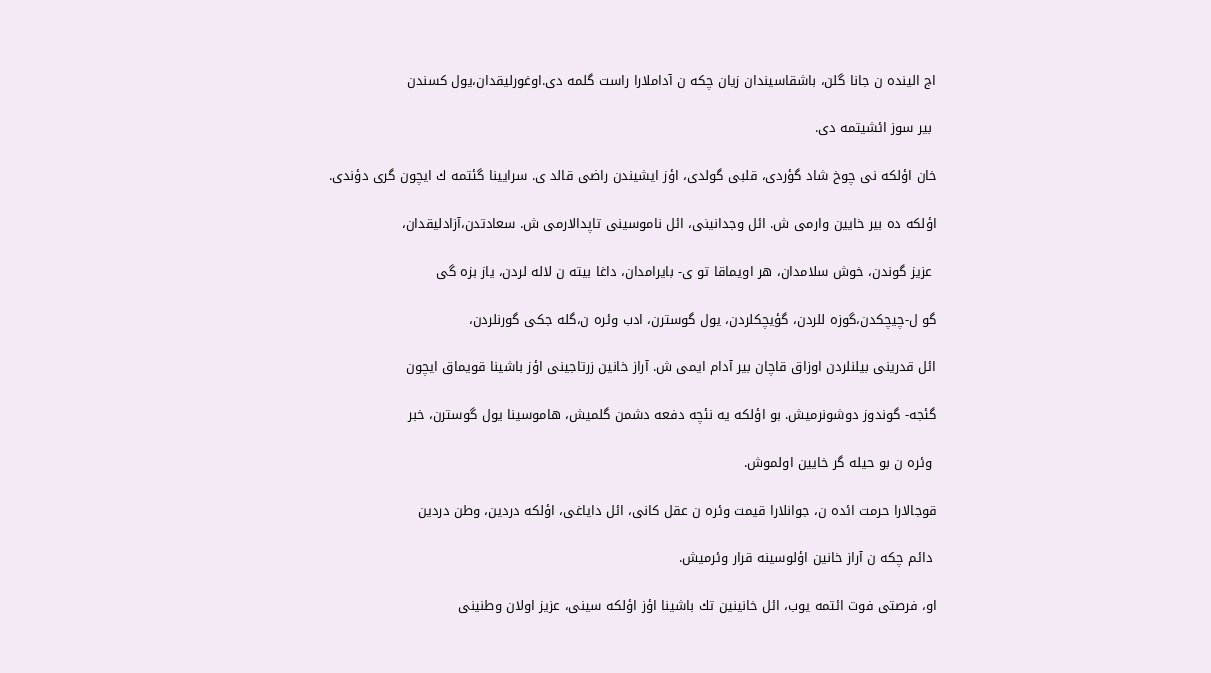اج الینده ن جانا گلن، باشقاسیندان زیان چكه ن آداملارا راست گلمه دی.اوغورلیقدان،یول كسندن

 بیر سوز ائشیتمه دی.

خان اؤلكه نی چوخ شاد گؤردی، قلبی گولدی، اؤز ایشیندن راضی قالد ی. سرایینا گئتمه ك ایچون گری دؤندی.

اؤلكه ده بیر خایین وارمی ش. ائل وجدانینی، ائل ناموسینی تاپدالارمی ش. سعادتدن،آزادلیقدان،

 عزیز گوندن، خوش سلامدان، هر اویماقا تو ی- بایرامدان، داغا بیته ن لاله لردن، یاز بزه گی

گو ل-چیچكدن،گوزه للردن، گؤیچكلردن، یول گوسترن، ادب وئره ن،گله جكی گورنلردن،

ائل قدرینی بیلنلردن اوزاق قاچان بیر آدام ایمی ش. آراز خانین زرتاجینی اؤز باشینا قویماق ایچون

گئجه- گوندوز دوشونرمیش. بو اؤلكه یه نئچه دفعه دشمن گلمیش، هاموسینا یول گوسترن، خبر

 وئره ن بو حیله گر خایین اولموش.

قوجالارا حرمت ائده ن، جوانلارا قیمت وئره ن عقل كانی، ائل دایاغی، اؤلكه دردین، وطن دردین

 دائم چكه ن آراز خانین اؤلوسینه قرار وئرمیش.

او، فرصتی فوت ائتمه یوب، ائل خانینین تك باشینا اؤز اؤلكه سینی، عزیز اولان وطنینی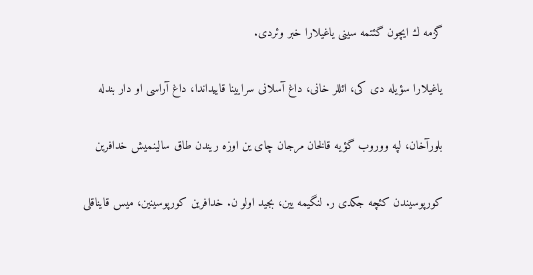گزمه ك ایچون گئتمه سینی یاغیلارا خبر وئردی.

یاغیلارا سؤیله دی كی، ائللر خانی، داغ آسلانی سرایینا قاییداندا، داغ آراسی او دار بندله

بلورآخان، لپه ووروب گؤیه قالخان مرجان چای ین اوزه ریندن طاق سالینمیش خدافرین

كورپوسیندن كئچه جكدی ر. لنگیمه یین، بجید اولو ن. خدافرین كورپوسینین، میس قایناقلی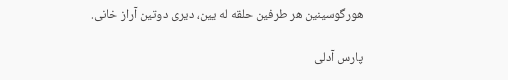هورگوسینین هر طرفین حلقه له یین، دیری دوتین آراز خانی.

پارس آدلی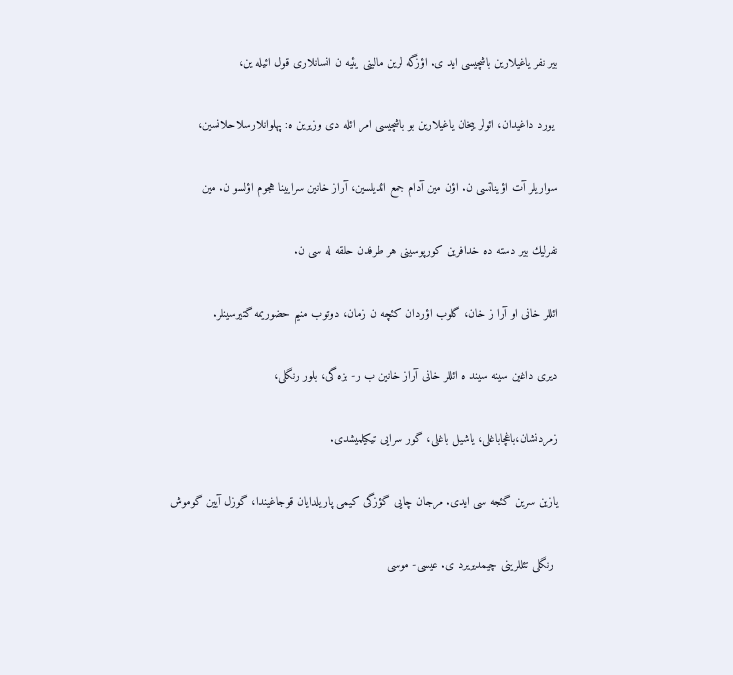بیر نفر یاغیلارین باشچیسی اید ی. اؤزگه لرین مالینی یئیه ن انسانلاری قول ائیله ین،

 یورد داغیدان، ائولر ییخان یاغیلارین بو باشچیسی امر ائله دی وزیرین ه: پهلوانلارسلاحلانسین،

سواریلر آت اؤیناتسی ن. اؤن مین آدام جمع ائدیلسین، آراز خانین سرایینا هجوم اؤلسو ن. مین

نفرلیك بیر دسته ده خدافرین كورپوسینی هر طرفدن حلقه له سی ن.

ائللر خانی او آرا ز خان، گلوب اؤردان كئچه ن زمان، دوتوب منیم حضوریمه گتیرسینلر.

دیری داغین سینه سیند ه ائللر خانی آراز خانین ب ر- بزه گی، بلور رنگلی،

زمردنشان،باغچاباغلی، یاشیل باغلی، گور سرایی تیكیلمیشدی.

یازین سرین گئجه سی ایدی. مرجان چایی گؤزگی كیمی پاریلدایان قوجاغیندا، گوزل آیین گوموش

 رنگلی تئللرینی چیمدیریرد ی. عیسی- موسی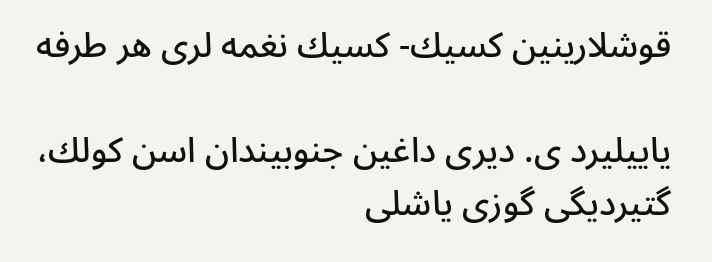قوشلارینین كسیك- كسیك نغمه لری هر طرفه

یاییلیرد ی. دیری داغین جنوبیندان اسن كولك، گتیردیگی گوزی یاشلی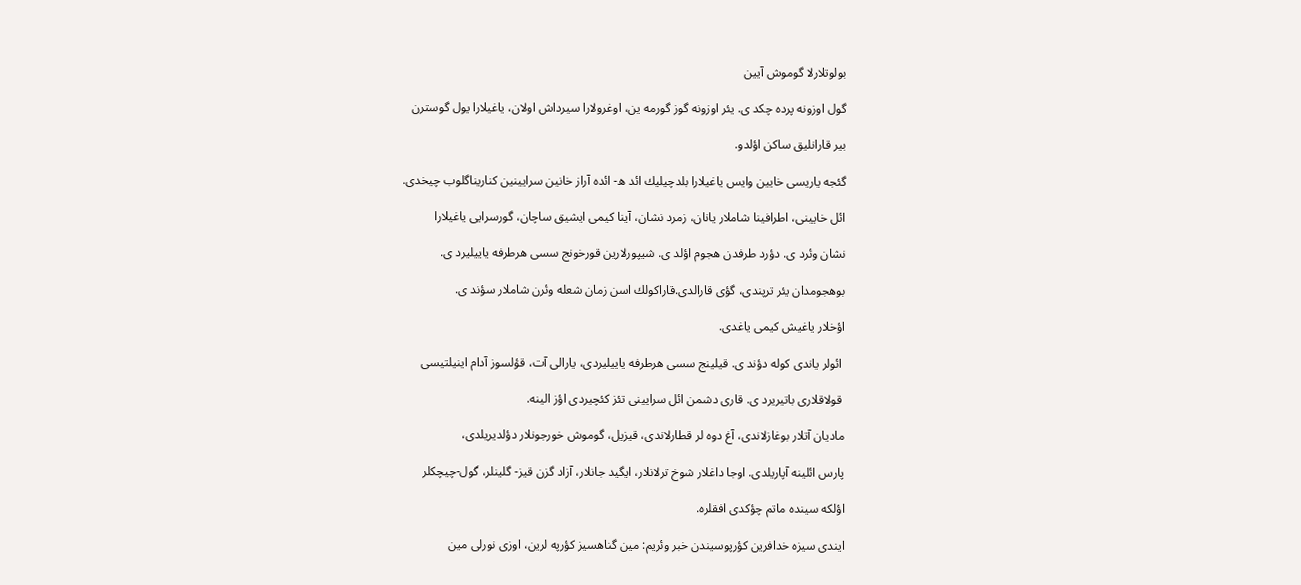بولوتلارلا گوموش آیین

گول اوزونه پرده چكد ی. یئر اوزونه گوز گورمه ین، اوغرولارا سیرداش اولان، یاغیلارا یول گوسترن

بیر قارانلیق ساكن اؤلدو.

گئجه یاریسی خایین وایس یاغیلارا بلدچیلیك ائد ه- ائده آراز خانین سرایینین كناریناگلوب چیخدی.

ائل خایینی، اطرافینا شاملار یانان، زمرد نشان، آینا كیمی ایشیق ساچان، گورسرایی یاغیلارا

نشان وئرد ی. دؤرد طرفدن هجوم اؤلد ی. شیپورلارین قورخونج سسی هرطرفه یاییلیرد ی.

بوهجومدان یئر ترپندی، گؤی قارالدی.قاراكولك اسن زمان شعله وئرن شاملار سؤند ی.

اؤخلار یاغیش كیمی یاغدی.

 ائولر یاندی كوله دؤند ی. قیلینج سسی هرطرفه یاییلیردی، یارالی آت، قؤلسوز آدام اینیلتیسی

 قولاقلاری باتیریرد ی. قاری دشمن ائل سرایینی تئز كئچیردی اؤز الینه.

مادیان آتلار بوغازلاندی، آغ دوه لر قطارلاندی، قیزیل، گوموش خورجونلار دؤلدیریلدی،

پارس ائلینه آپاریلدی. اوجا داغلار شوخ ترلانلار، ایگید جانلار، آزاد گزن قیز- گلینلر، گول-چیچكلر

اؤلكه سینده ماتم چؤكدی افقلره.

ایندی سیزه خدافرین كؤرپوسیندن خبر وئریم: مین گناهسیز كؤرپه لرین، اوزی نورلی مین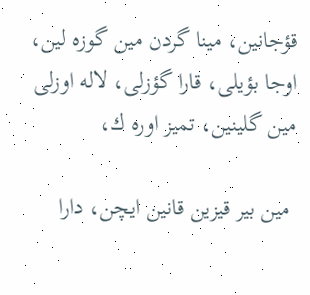قؤجانین، مینا گردن مین گوزه لین، اوجا بؤیلی، قارا گؤزلی، لاله اوزلی مین گلینین، تمیز اوره ك،

 مین بیر قیزین قانین ایچن، دارا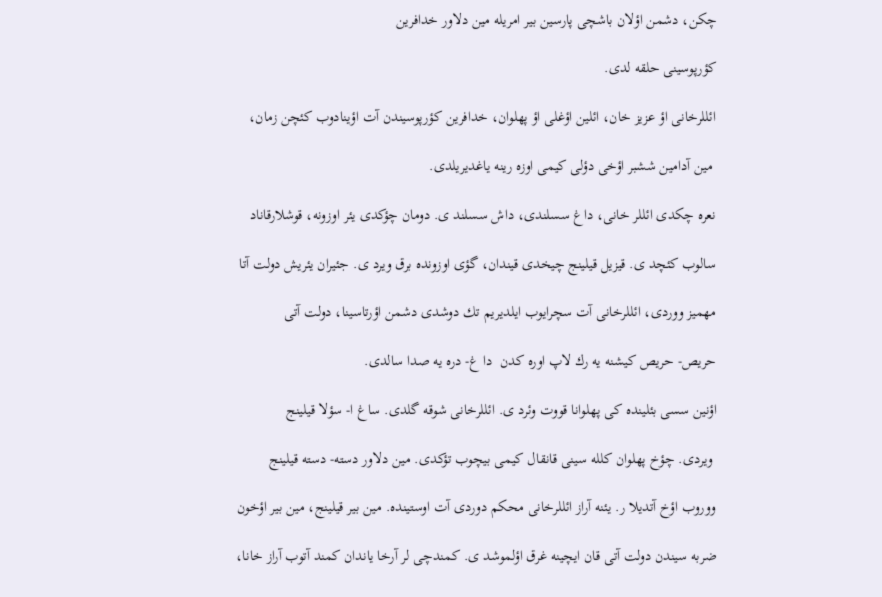چكن، دشمن اؤلان باشچی پارسین بیر امریله مین دلاور خدافرین

كؤرپوسینی حلقه لدی.

ائللرخانی اؤ عزیز خان، ائلین اؤغلی اؤ پهلوان، خدافرین كؤرپوسیندن آت اؤینادوب كئچن زمان،

 مین آدامین ششبر اؤخی دؤلی كیمی اوزه رینه یاغدیریلدی.

نعره چكدی ائللر خانی، داغ سسلندی، داش سسلند ی. دومان چؤكدی یئر اوزونه، قوشلارقاناد

سالوب كئچد ی. قیزیل قیلینج چیخدی قیندان، گؤی اوزونده برق ویرد ی. جئیران یئریش دولت آتا

مهمیز ووردی، ائللرخانی آت سچرایوب ایلدیریم تك دوشدی دشمن اؤرتاسینا، دولت آتی

حریص- حریص كیشنه یه رك لاپ اوره كدن  دا غ- دره یه صدا سالدی.

اؤنین سسی بئلینده كی پهلوانا قووت وئرد ی. ائللرخانی شوقه گلدی. ساغ ا- سؤلا قیلینج

 ویردی. چؤخ پهلوان كلله سینی قانقال كیمی بیچوب تؤكدی. مین دلاور دسته- دسته قیلینج

ووروب اؤخ آتدیلا ر. یئنه آراز ائللرخانی محكم دوردی آت اوستینده. مین بیر قیلینج، مین بیر اؤخون

ضربه سیندن دولت آتی قان ایچینه غرق اؤلموشد ی. كمندچی لر آرخا یاندان كمند آتوب آراز خانا،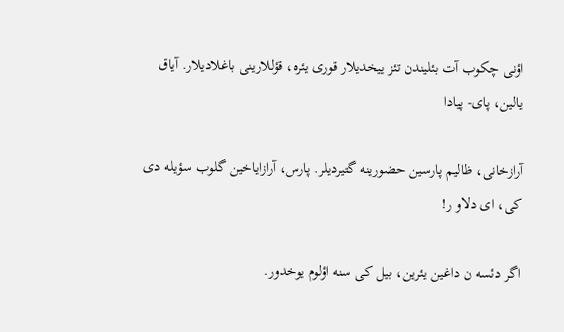اؤنی چكوب آت بئلیندن تئز ییخدیلار قوری یئره، قؤللارینی باغلادیلار. آیاق یالین، پای- پیادا

آرازخانی، ظالیم پارسین حضورینه گتیردیلر. پارس، آرازایاخین گلوب سؤیله دی كی، ای دلاو ر!

اگر دئسه ن داغین یئرین، بیل كی سنه اؤلوم یوخدور.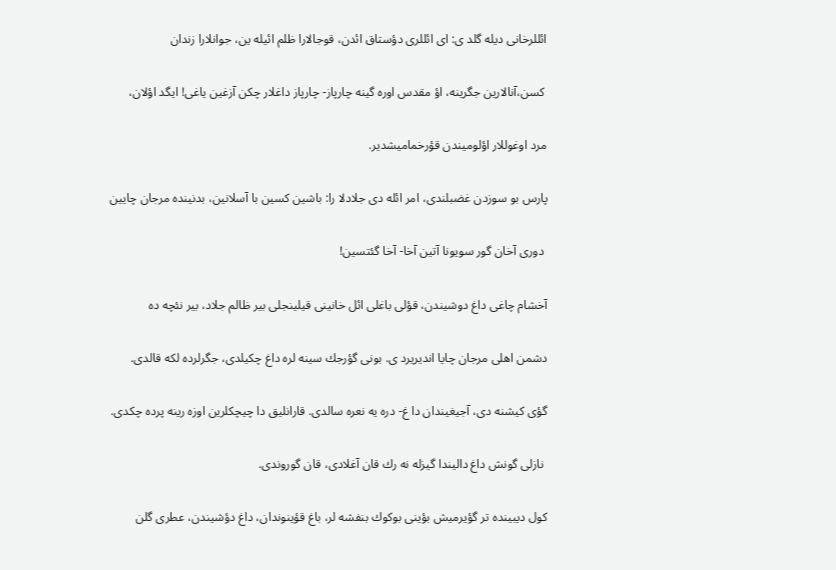ائللرخانی دیله گلد ی: ای ائللری دؤستاق ائدن، قوجالارا ظلم ائیله ین، جوانلارا زندان

 كسن،آنالارین جگرینه، اؤ مقدس اوره گینه چارپاز- چارپاز داغلار چكن آزغین یاغی! ایگد اؤلان،

مرد اوغوللار اؤلومیندن قؤرخمامیشدیر.

پارس بو سوزدن غضبلندی، امر ائله دی جلادلا را: باشین كسین با آسلانین، بدنینده مرجان چایین

 دوری آخان گور سویونا آتین آخا- آخا گئتسین!

آخشام چاغی داغ دوشیندن، قؤلی باغلی ائل خانینی قیلینجلی بیر ظالم جلاد، بیر نئچه ده

دشمن اهلی مرجان چایا اندیریرد ی. بونی گؤرجك سینه لره داغ چكیلدی، جگرلرده لكه قالدی.

گؤی كیشنه دی، آجیغیندان دا غ- دره یه نعره سالدی. قارانلیق دا چیچكلرین اوزه رینه پرده چكدی.

 نازلی گونش داغ دالیندا گیزله نه رك قان آغلادی، قان گوروندی.

كول دیبینده تر گؤیرمیش بؤینی بوكوك بنفشه لر، باغ قؤینوندان، داغ دؤشیندن، عطری گلن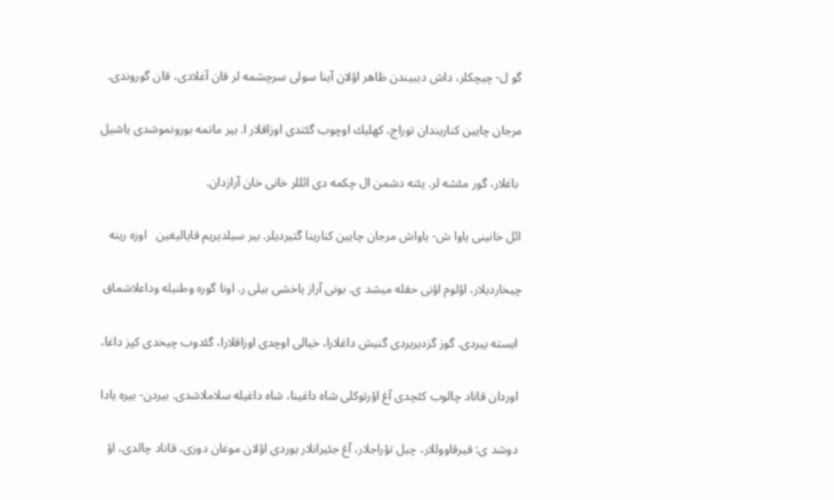گو ل- چیچكلر، داش دیبیندن ظاهر اؤلان آینا سولی سرچشمه لر قان آغلادی، قان گوروندی.

مرجان چایین كناریندان توراج، كهلیك اوچوب گئتدی اوزاقلار ا. بیر ماتمه بورونموشدی یاشیل

 باغلار، گور مئشه لر. یئنه دشمن ال چكمه دی ائللر خانی خان آرازدان.

ائل خانینی یاوا ش- یاواش مرجان چایین كنارینا گتیردیلر. بیر سیلدیریم قایالیغین   اوزه رینه

چیخاردیلار، اؤلوم اؤنی حقله میشد ی. بونی آراز یاخشی بیلی ر. اونا گوره وطنیله وداعلاشماق

 ایسته ییردی. گوز گزدیریردی گنیش داغلارا، خیالی اوچدی اوزاقلارا، گئدوب چیخدی كپز داغا،

 اوردان قاناد چالوب كئچدی آغ اؤرتوكلی شاه داغینا، شاه داغیله سلاملاشدی. بیردن- بیره یادا

 دوشد ی: قیرقاووللار، چیل تؤراجلار، آغ جئیرانلار یوردی اؤلان موغان دوزی، قاناد چالدی، اؤ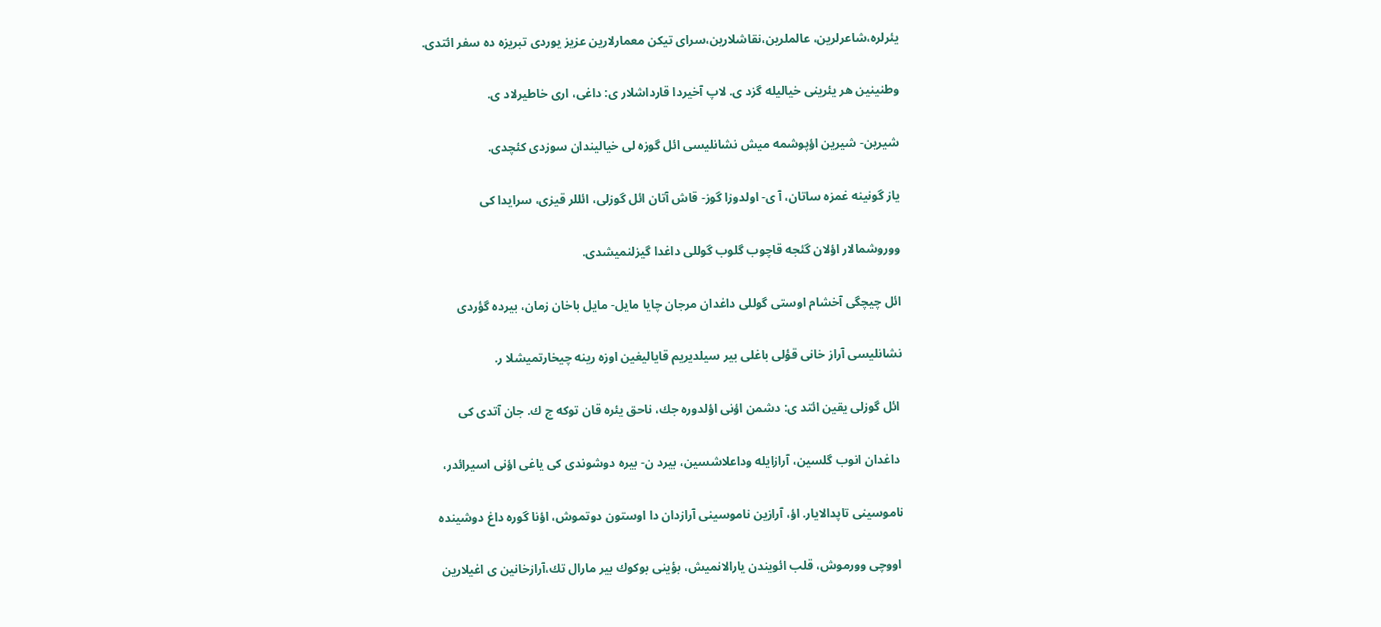یئرلره،شاعرلرین، عالملرین،نقاشلارین،سرای تیكن معمارلارین عزیز یوردی تبریزه ده سفر ائتدی.

وطنینین هر یئرینی خیالیله گزد ی. لاپ آخیردا قارداشلار ی: داغی، اری خاطیرلاد ی.

شیرین- شیرین اؤپوشمه میش نشانلیسی ائل گوزه لی خیالیندان سوزدی كئچدی.

یاز گونینه غمزه ساتان، آ ی- اولدوزا گوز- قاش آتان ائل گوزلی، ائللر قیزی، سرایدا كی

ووروشمالار اؤلان گئجه قاچوب گلوب گوللی داغدا گیزلنمیشدی.

ائل چیچگی آخشام اوستی گوللی داغدان مرجان چایا مایل- مایل باخان زمان، بیرده گؤردی

نشانلیسی آراز خانی قؤلی باغلی بیر سیلدیریم قایالیغین اوزه رینه چیخارتمیشلا ر.

 ائل گوزلی یقین ائتد ی: دشمن اؤنی اؤلدوره جك، ناحق یئره قان توكه ج ك. جان آتدی كی

 داغدان انوب گلسین، آرازایله وداعلاشسین، بیرد ن- بیره دوشوندی كی یاغی اؤنی اسیرائدر،

ناموسینی تاپدالایار. اؤ، آرازین ناموسینی آرازدان دا اوستون دوتموش، اؤنا گوره داغ دوشینده

 اووچی وورموش، قلب ائویندن یارالانمیش، بؤینی بوكوك بیر مارال تك،آرازخانین ی اغیلارین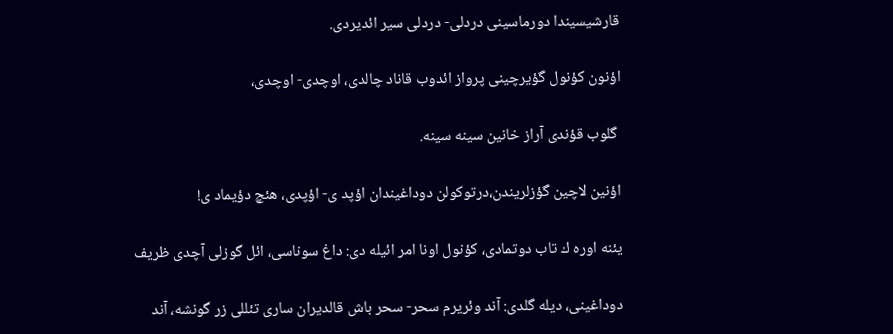قارشیسیندا دورماسینی دردلی- دردلی سیر ائدیردی.

اؤنون كؤنول گؤیرچینی پرواز ائدوب قاناد چالدی، اوچدی- اوچدی،

 گلوب قؤندی آراز خانین سینه سینه.

اؤنین لاچین گؤزلریندن،درتوكولن دوداغیندان اؤپد ی- اؤپدی، هئچ دؤیماد ی!

یئنه اوره ك تاب دوتمادی، كؤنول اونا امر ائیله دی: داغ سوناسی، ائل گوزلی آچدی ظریف

دوداغینی، دیله گلدی: آند وئریرم سحر- سحر باش قالدیران ساری تئللی زر گونشه، آند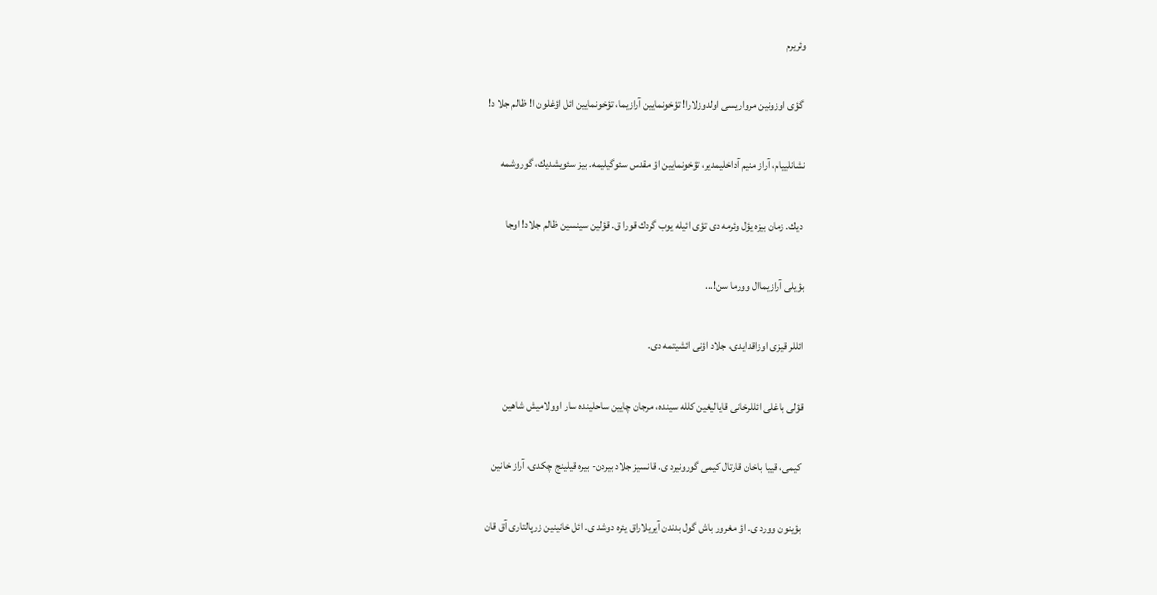وئریرم

 گؤی اوزونین مرواریسی اولدوزلارا! تؤخونمایین آرازیما، تؤخونمایین ائل اؤغلون ا! ظالم جلا د!

نشانلییام، آراز منیم آداخلیمدیر، تؤخونمایین اؤ مقدس سئوگیلیمه. بیز سئویشدیك، گوروشمه

 دیك. زمان بیزه یؤل وئرمه دی تؤی ائیله یوب گردك قورا ق. قؤلین سینسین ظالم جلاد! اوجا

بؤیلی آرازیماال وورما سن!...

ائللر قیزی اوزاقدایدی، جلاد اؤنی ائشیتمه دی.

قؤلی باغلی ائللرخانی قایالیغین كلله سینده، مرجان چایین ساحلینده سار اوولامیش شاهین

 كیمی، قییا باخان قارتال كیمی گورونیرد ی. قانسیز جلاد بیردن- بیره قیلینج چكدی، آراز خانین

 بؤینون وورد ی. اؤ مغرور باش گول بدندن آیریلاراق یئره دوشد ی. ائل خانینین زرپالتاری آق قان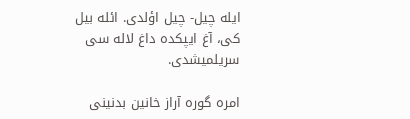ایله چیل- چیل اؤلدی. ائله بیل كی، آغ ایپكده داغ لاله سی سریلمیشدی.

امره گوره آراز خانین بدنینی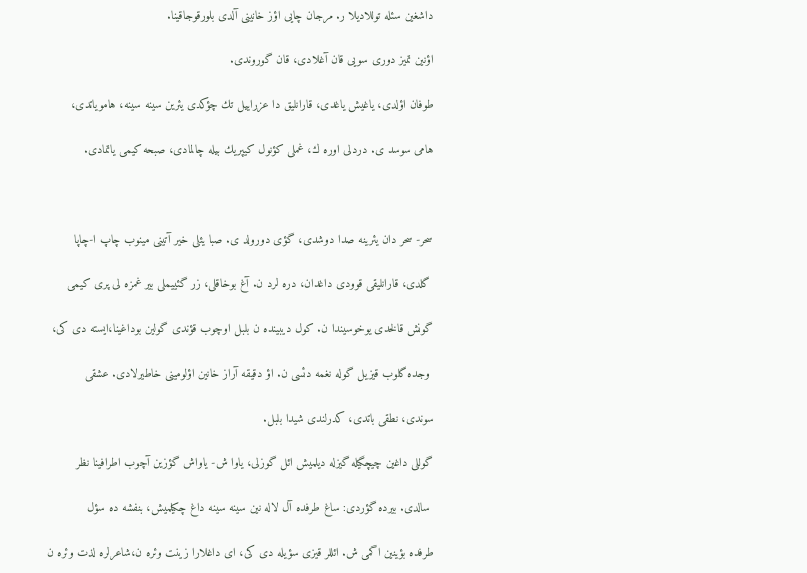داشغین سئله توللادیلا ر. مرجان چایی اؤز خانینی آلدی بلورقوجاقینا.

اؤنین تمیز دوری سویی قان آغلادی، قان گوروندی.

طوفان اؤلدی، یاغیش یاغدی، قارانلیق دا عزراییل تك چؤكدی یئرین سینه سینه، هامویاتدی،

هامی سوسد ی. دردلی اوره ك، غملی كؤنول كیپریك بیله چالمادی، صبحه كیمی یاتمادی.



سحر- سحر دان یئرینه صدا دوشدی، گؤی دورولد ی. صبا یئلی خیر آتینی مینوب چاپ ا-چاپا

 گلدی، قارانلیقی قوودی داغدان، دره لرد ن. آغ بوخاقلی، زر گئییملی بیر غمزه لی پری كیمی

گونش قالخدی یوخوسیندا ن. كول دیبینده ن بلبل اوچوب قؤندی گولین بوداغینا،ایسته دی كی،

 وجده گلوب قیزیل گوله نغمه دئسی ن. اؤ دقیقه آراز خانین اؤلومینی خاطیرلادی. عشقی

سوندی، نطقی باتدی، كدرلندی شیدا بلبل.

گوللی داغین چیچگیله گیزله دیلمیش ائل گوزلی، یاوا ش- یاواش گؤزین آچوب اطرافینا نظر

 سالدی. بیرده گؤردی: ساغ طرفده آل لاله نین سینه سینه داغ چكیلمیش، بنفشه ده سؤل

طرفده بؤینین اگمی ش. ائللر قیزی سؤیله دی كی، ای داغلارا زینت وئره ن،شاعرلره لذت وئره ن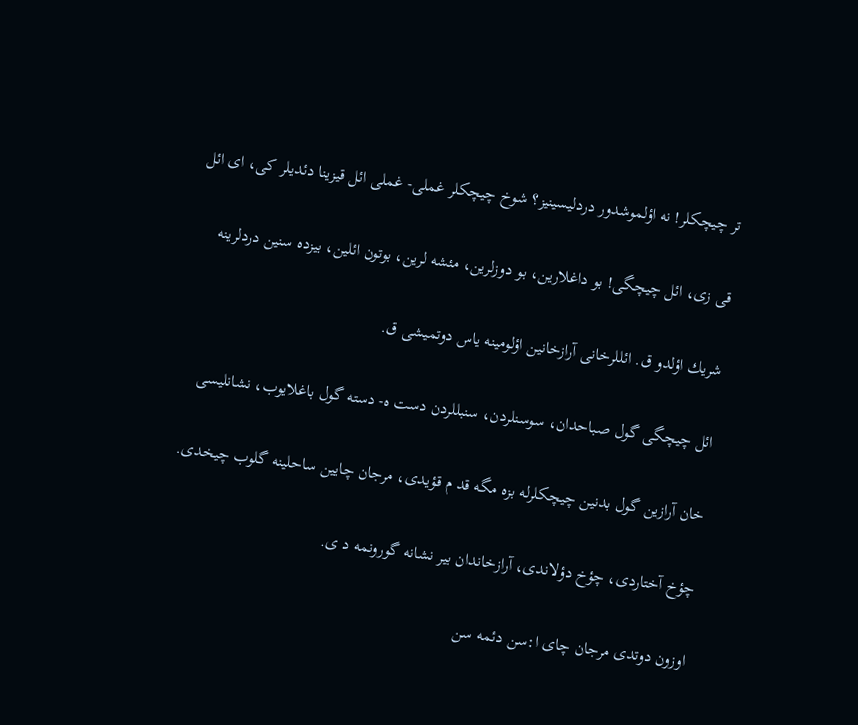تر چیچكلر! نه اؤلموشدور دردلیسینیز؟ شوخ چیچكلر غملی- غملی ائل قیزینا دئدیلر كی، ای ائل

قی زی، ائل چیچگی! بو داغلارین، بو دوزلرین، مئشه لرین، بوتون ائلین، بیزده سنین دردلرینه

شریك اؤلدو ق. ائللرخانی آرازخانین اؤلومینه یاس دوتمیشی ق.

ائل چیچگی گول صباحدان، سوسنلردن، سنبللردن دست ه- دسته گول باغلایوب، نشانلیسی

خان آرازین گول بدنین چیچكلرله بزه مگه قد م قؤیدی، مرجان چایین ساحلینه گلوب چیخدی.

چؤخ آختاردی، چؤخ دؤلاندی، آرازخاندان بیر نشانه گورونمه د ی.

اوزون دوتدی مرجان چای ا:سن دئمه سن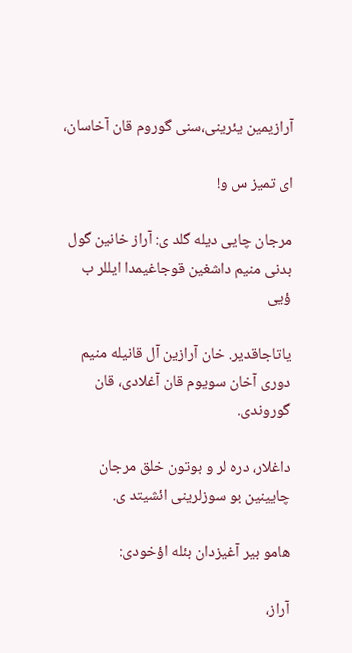آرازیمین یئرینی،سنی گوروم قان آخاسان،

ای تمیز س و!

مرجان چایی دیله گلد ی: آراز خانین گول بدنی منیم داشغین قوجاغیمدا ایللر ب ؤیی

یاتاجاقدیر. خان آرازین آل قانیله منیم دوری آخان سویوم قان آغلادی، قان گوروندی.

داغلار، دره لر و بوتون خلق مرجان چایینین بو سوزلرینی ائشیتد ی.

هامو بیر آغیزدان بئله اؤخودی:

آراز،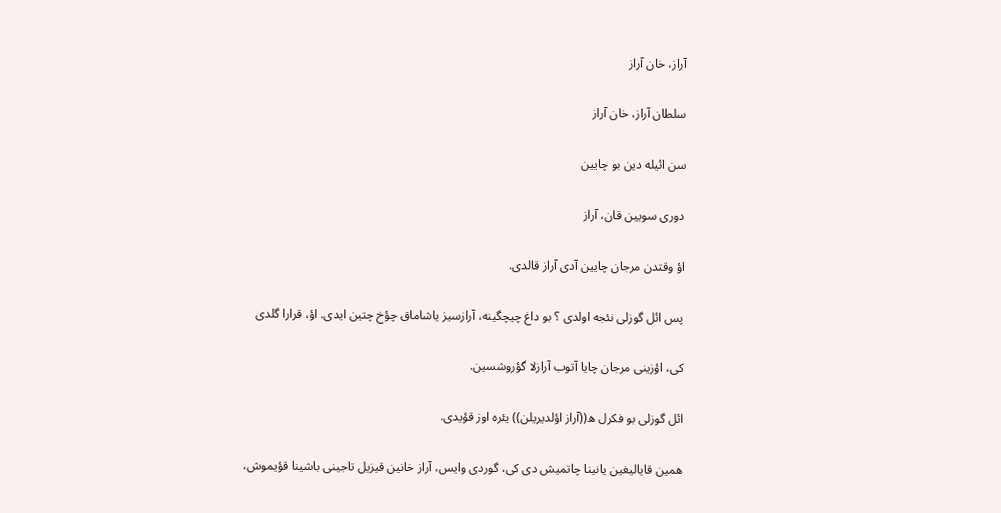آراز، خان آراز

سلطان آراز، خان آراز

سن ائیله دین بو چایین

دوری سویین قان، آراز

اؤ وقتدن مرجان چایین آدی آراز قالدی.

پس ائل گوزلی نئجه اولدی ؟ بو داغ چیچگینه، آرازسیز یاشاماق چؤخ چتین ایدی. اؤ، قرارا گلدی

كی، اؤزینی مرجان چایا آتوب آرازلا گؤروشسین.

ائل گوزلی بو فكرل ه((آراز اؤلدیریلن)) یئره اوز قؤیدی.

همین قایالیغین یانینا چاتمیش دی كی، گوردی وایس، آراز خانین قیزیل تاجینی باشینا قؤیموش،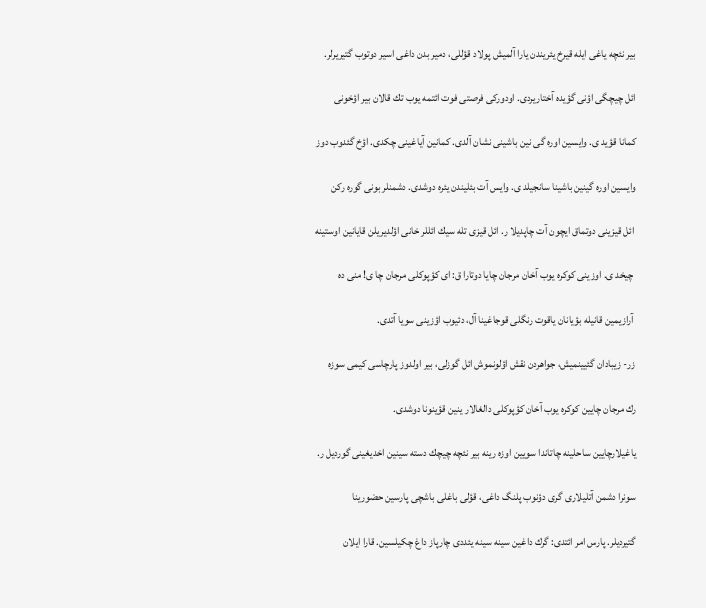بیر نئچه یاغی ایله قیرخ یئریندن یارا آلمیش پولاد قؤللی، دمیر بدن داغی اسیر دوتوب گتیریرلر.

ائل چیچگی اؤنی گؤیده آختاریردی. اودوركی فرصتی فوت ائتمه یوب تك قالان بیر اؤخونی

كمانا قؤید ی. وایسین اوره گی نین باشینی نشان آلدی. كمانین آیاغینی چكدی. اؤخ گئدوب دوز

وایسین اوره گینین باشینا سانجیلد ی. وایس آت بئلیندن یئره دوشدی. دشمنلر بونی گوره ركن

 ائل قیزینی دوتماق ایچون آت چاپدیلا ر. ائل قیزی تله سیك ائللر خانی اؤلدیریلن قایانین اوستینه

 چیخد ی. اوزینی كوكره یوب آخان مرجان چایا دوتارا ق: ای كؤپوكلی مرجان چا ی! منی ده

 آرازیمین قانیله بؤیانان یاقوت رنگلی قوجاغینا آل، دئیوب اؤزینی سویا آتدی.

زر- زیبادان گئیینمیش، جواهردن نقش اؤلونموش ائل گوزلی، بیر اولدوز پارچاسی كیمی سوزه

رك مرجان چایین كوكره یوب آخان كؤپوكلی دالغالار ینین قؤینونا دوشدی.

یاغیلارچایین ساحلینه چاتاندا سویین اوزه رینه بیر نئچه چیچك دسته سینین اخدیغینی گوردیل ر.

سونرا دشمن آتلیلاری گری دؤنوب پلنگ داغی، قؤلی باغلی باشچی پارسین حضورینا

گتیردیلر. پارس امر ائتدی: گرك داغین سینه سینه یئددی چارپاز داغ چكیلسین. قارا ایلان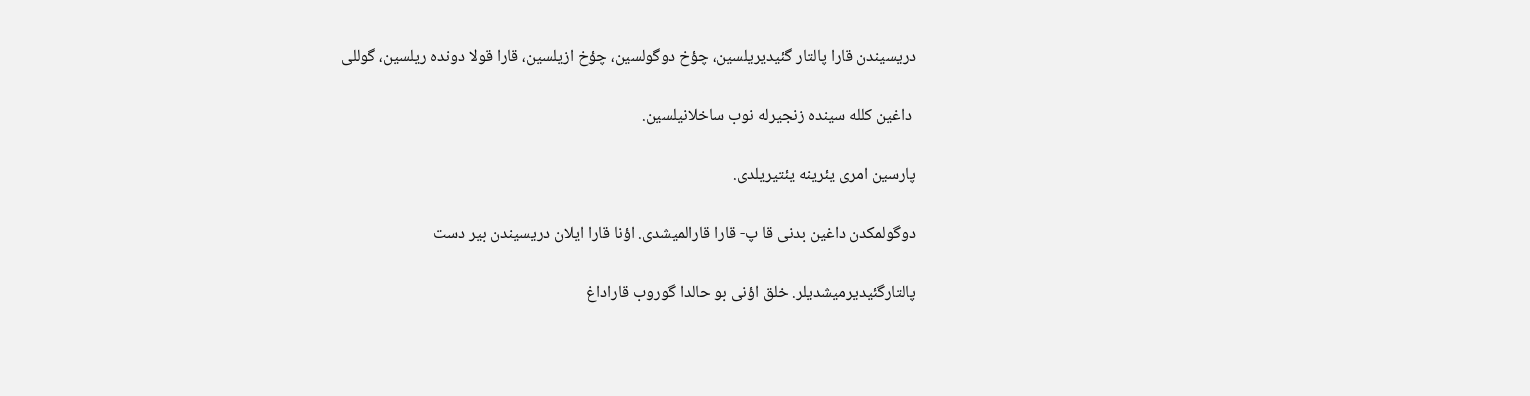دریسیندن قارا پالتار گئیدیریلسین، چؤخ دوگولسین، چؤخ ازیلسین، قارا قولا دونده ریلسین، گوللی

 داغین كلله سینده زنجیرله نوب ساخلانیلسین.

پارسین امری یئرینه یئتیریلدی.

دوگولمكدن داغین بدنی قا پ- قارا قارالمیشدی. اؤنا قارا ایلان دریسیندن بیر دست

پالتارگئیدیرمیشدیلر. خلق اؤنی بو حالدا گوروب قاراداغ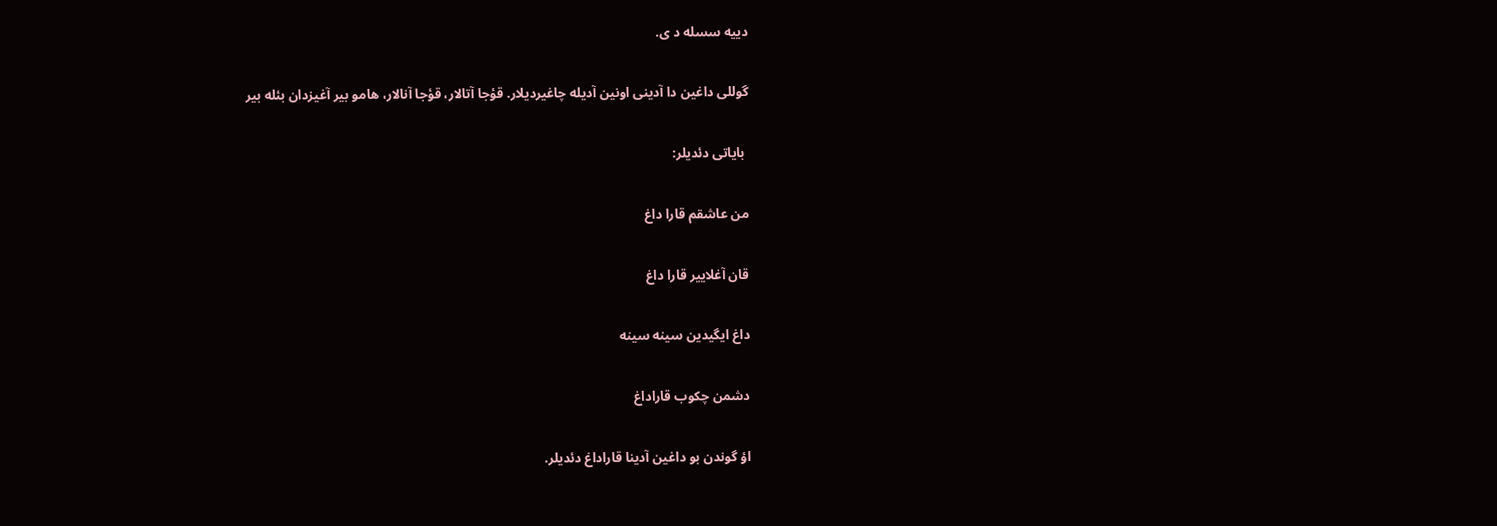دییه سسله د ی.

گوللی داغین دا آدینی اونین آدیله چاغیردیلار. قؤجا آتالار، قؤجا آنالار، هامو بیر آغیزدان بئله بیر

 بایاتی دئدیلر:

من عاشقم قارا داغ

قان آغلاییر قارا داغ

داغ ایگیدین سینه سینه

دشمن چكوب قاراداغ

اؤ گوندن بو داغین آدینا قاراداغ دئدیلر.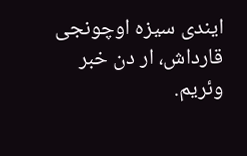ایندی سیزه اوچونجی قارداش، ار دن خبر وئریم.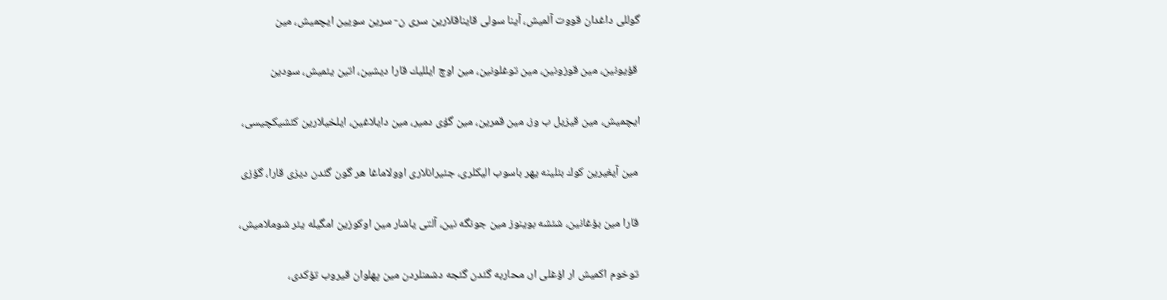گوللی داغدان قووت آلمیش، آینا سولی قایناقلارین سری ن- سرین سویین ایچمیش، مین

 قؤیونین، مین قوزونین، مین توغلونین، مین اوچ ایللیك قارا دیشین، اتین یئمیش، سودین

ایچمیش، مین قیزیل ب وز، مین قمرین، مین گؤی دمیر، مین دایلاغین، ایلخیلارین كئشیكچیسی،

 مین آیغیرین كوك بئلینه یهر باسوب الیكلری، جئیرانلاری اوولاماغا هر گون گئدن دیزی قارا، گؤزی

 قارا مین بؤغانین، شئشه بوینوز مین جونگه نین، آلتی یاشار مین اوكوزین امگیله یئر شوملامیش،

 توخوم اكمیش ار اؤغلی ار، محاربه گئدن گئجه دشمنلردن مین پهلوان قیروب تؤكدی،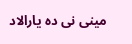مینی نی ده یارالاد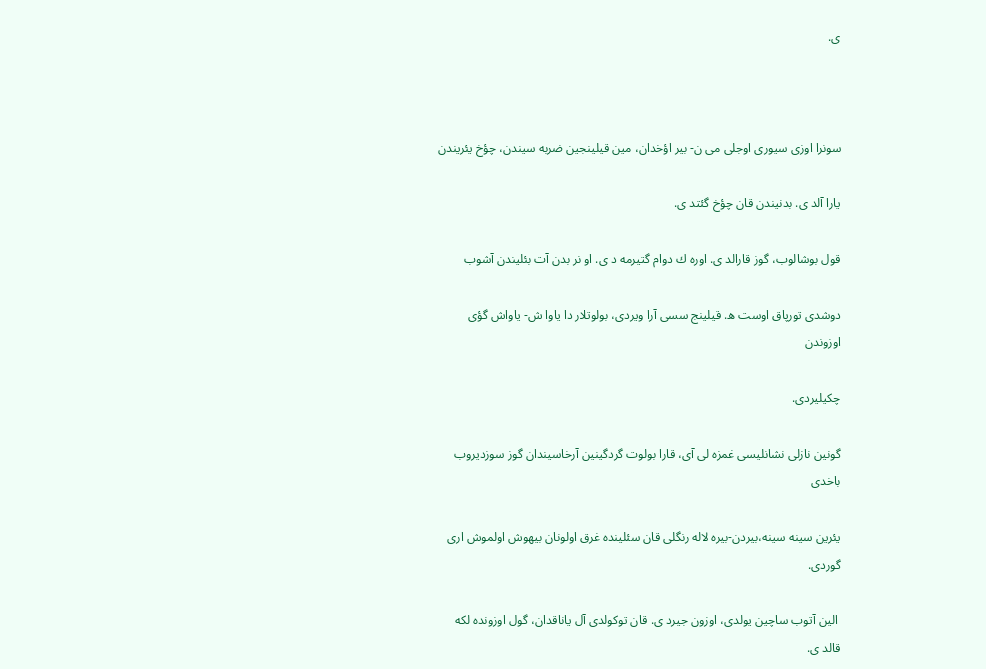ی.



سونرا اوزی سیوری اوجلی می ن- بیر اؤخدان، مین قیلینجین ضربه سیندن، چؤخ یئریندن

یارا آلد ی. بدنیندن قان چؤخ گئتد ی.

قول بوشالوب، گوز قارالد ی. اوره ك دوام گتیرمه د ی. او نر بدن آت بئلیندن آشوب

دوشدی تورپاق اوست ه. قیلینج سسی آرا ویردی، بولوتلار دا یاوا ش- یاواش گؤی اوزوندن

چكیلیردی.

گونین نازلی نشانلیسی غمزه لی آی، قارا بولوت گردگینین آرخاسیندان گوز سوزدیروب باخدی

یئرین سینه سینه،بیردن-بیره لاله رنگلی قان سئلینده غرق اولونان بیهوش اولموش اری گوردی.

 الین آتوب ساچین یولدی، اوزون جیرد ی. قان توكولدی آل یاناقدان، گول اوزونده لكه قالد ی.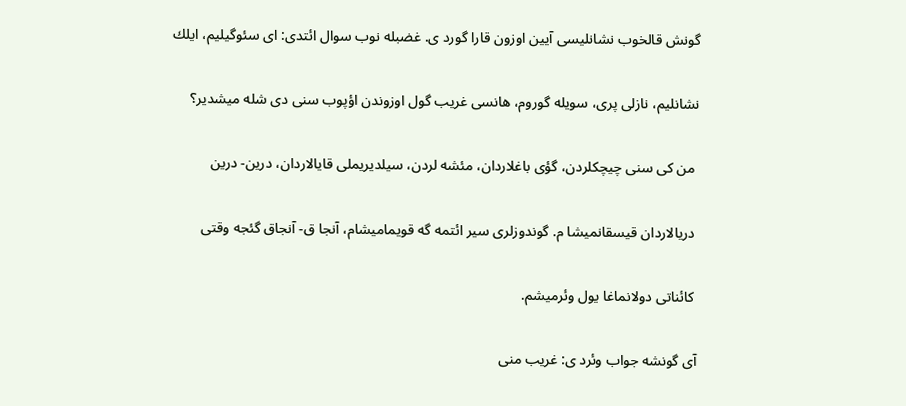گونش قالخوب نشانلیسی آیین اوزون قارا گورد ی. غضبله نوب سوال ائتدی: ای سئوگیلیم، ایلك

نشانلیم، نازلی پری، سویله گوروم، هانسی غریب گول اوزوندن اؤپوب سنی دی شله میشدیر؟

 من كی سنی چیچكلردن، گؤی باغلاردان، مئشه لردن، سیلدیریملی قایالاردان، درین- درین

 دریالاردان قیسقانمیشا م. گوندوزلری سیر ائتمه گه قویمامیشام، آنجا ق- آنجاق گئجه وقتی

 كائناتی دولانماغا یول وئرمیشم.

آی گونشه جواب وئرد ی: غریب منی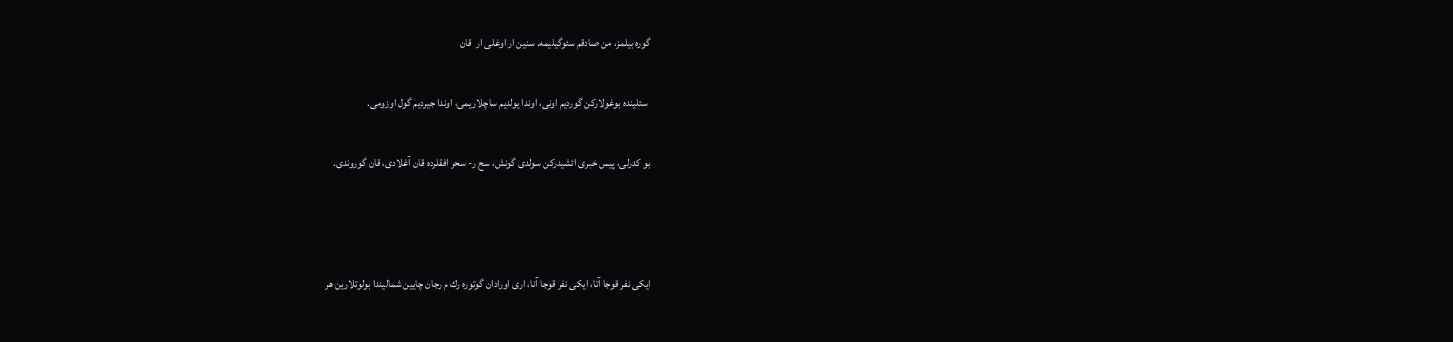گوره بیلمز، من صادقم سئوگیلیمه. سنین ار اوغلی ار  قان

 سئلینده بوغولاركن گوردیم اونی، اوندا یولدیم ساچلاریمی، اوندا جیردیم گول اوزومی.

بو كدرلی، پیس خبری ائشیدركن سولدی گونش، سح ر- سحر افقلرده قان آغلادی، قان گوروندی.



ایكی نفر قوجا آتا، ایكی نفر قوجا آنا، اری اورادان گوتوره رك م رجان چایین شمالیندا بولوتلارین هر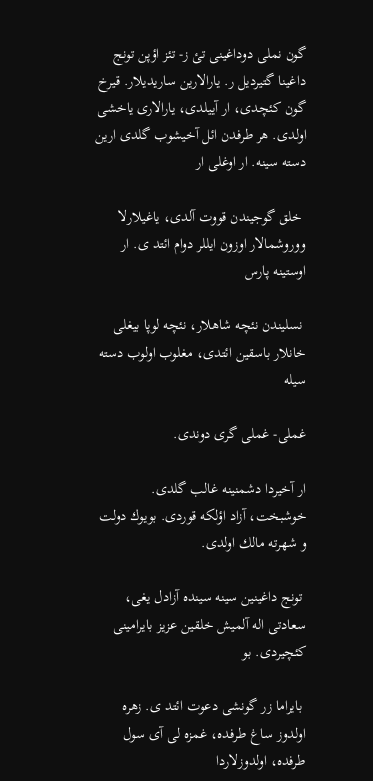گون نملی دوداغینی تئ ز- تئز اؤپن تونج داغینا گتیردیل ر. یارالارین ساریدیلار. قیرخ گون كئچدی، ار آییلدی، یارالاری یاخشی اولدی. هر طرفدن ائل آخیشوب گلدی ارین دسته سینه. ار اوغلی ار

 خلق گوجیندن قووت آلدی، یاغیلارلا ووروشمالار اوزون ایللر دوام ائتد ی. ار اوستینه پارس

 نسلیندن نئچه شاهلار، نئچه لوپا بیغلی خانلار باسقین ائتدی، مغلوب اولوب دسته سیله

غملی- غملی گری دوندی.

ار آخیردا دشمنینه غالب گلدی. خوشبخت، آزاد اؤلكه قوردی. بویوك دولت و شهرته مالك اولدی.

 تونج داغینین سینه سینده آزادل یغی، سعادتی اله آلمیش خلقین عزیز بایرامینی كئچیردی. بو

 بایراما زر گونشی دعوت ائتد ی. زهره اولدوز ساغ طرفده، غمزه لی آی سول طرفده، اولدوزلاردا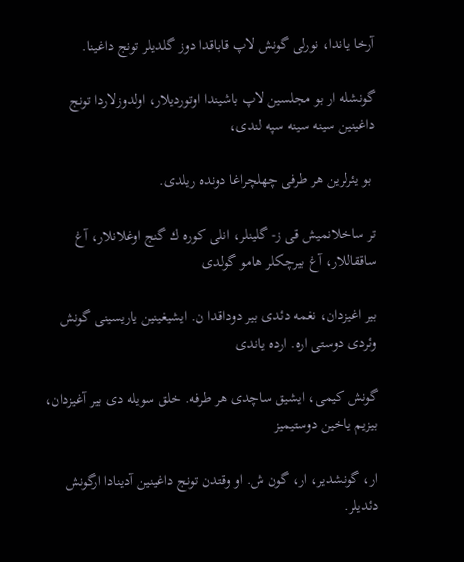آرخا یاندا، نورلی گونش لاپ قاباقدا دوز گلدیلر تونج داغینا.

گونشله ار بو مجلسین لاپ باشیندا اوتوردیلار، اولدوزلاردا تونج داغینین سینه سینه سپه لندی،

 بو یئرلرین هر طرفی چهلچراغا دونده ریلدی.

تر ساخلانمیش قی ز- گلینلر، انلی كوره ك گنج اوغلانلار، آغ ساققاللار، آغ بیرچكلر هامو گولدی

بیر اغیزدان، نغمه دئدی بیر دوداقدا ن. ایشیغینین یاریسینی گونش وئردی دوستی اره. ارده یاندی

گونش كیمی، ایشیق ساچدی هر طرفه. خلق سویله دی بیر آغیزدان، بیزیم یاخین دوستیمیز

ار، گونشدیر، ار، گون ش. او وقتدن تونج داغینین آدینادا ارگونش دئدیلر.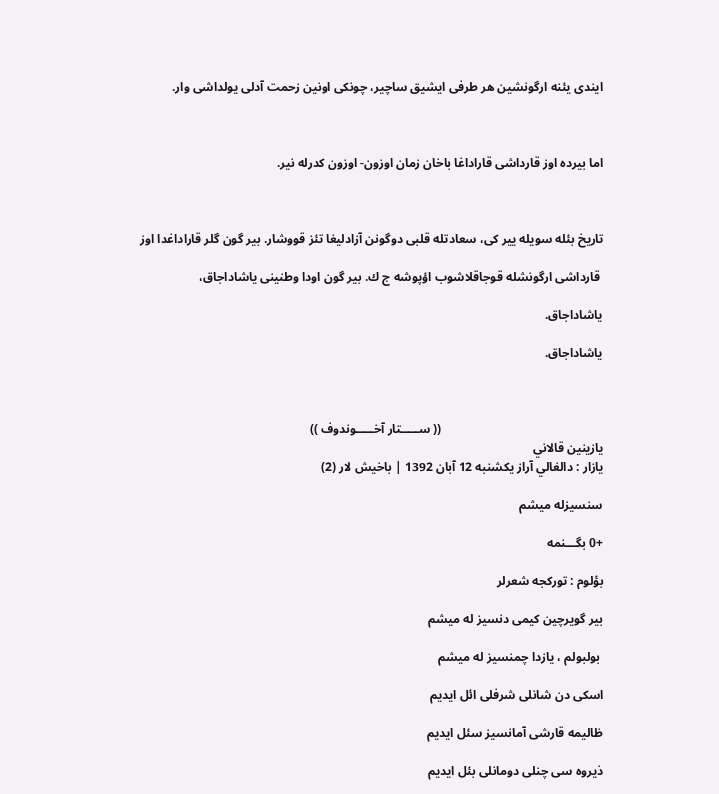ایندی یئنه ارگونشین هر طرفی ایشیق ساچیر، چونكی اونین زحمت آدلی یولداشی وار.



اما بیرده اوز قارداشی قاراداغا باخان زمان اوزون- اوزون كدرله نیر.



تاریخ بئله سویله ییر كی، سعادتله قلبی دوگونن آزادلیغا تئز قووشار. بیر گون گلر قاراداغدا اوز

 قارداشی ارگونشله قوجاقلاشوب اؤپوشه ج ك. بیر گون اودا وطنینی یاشاداجاق،

یاشاداجاق.

یاشاداجاق.



                                                    (( ســـــتار آخـــــوندوف ))
يازينين قالاني
یازار : دالغالي آراز یکشنبه 12 آبان 1392 | باخیش لار (2)

سنسیزله میشم

+0 بگـــنمه

بؤلوم : تورکجه شعرلر

بیر گویرچین كیمی دنسیز له میشم

 بولبولم ، یازدا چمنسیز له میشم

اسكی دن شانلی شرفلی ائل ایدیم

ظالیمه قارشی آمانسیز سئل ایدیم

ذیروه سی چنلی دومانلی بئل ایدیم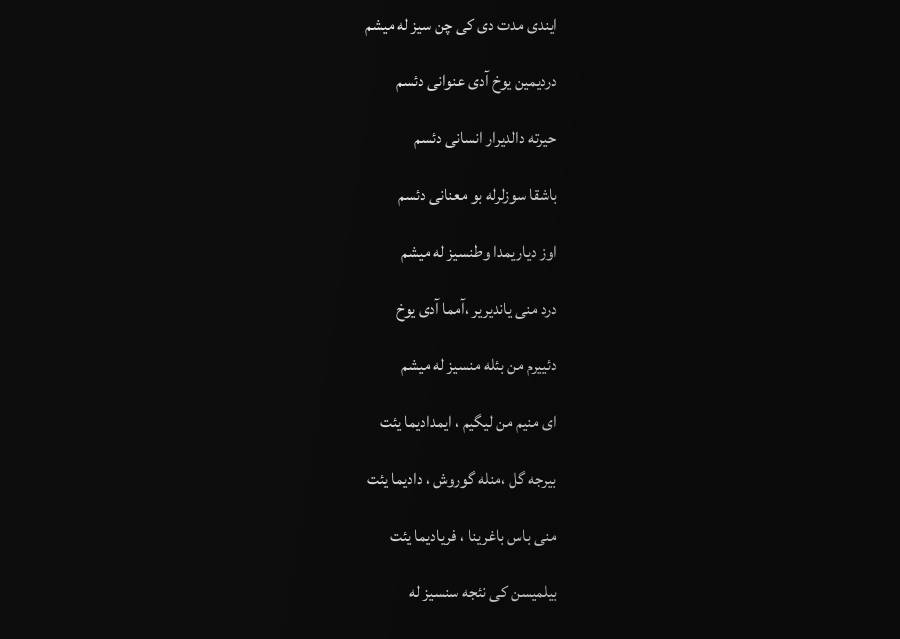ایندی مدت دی كی چن سیز له میشم

دردیمین یوخ آدی عنوانی دئسم

حیرته دالدیرار انسانی دئسم

باشقا سوزلرله بو معنانی دئسم

اوز دیاریمدا وطنسیز له میشم

درد منی یاندیریر ،آمما آدی یوخ

دئییرم من بئله منسیز له میشم

ای منیم من لیگیم ، ایمدادیما یئت

بیرجه گل ،منله گوروش ، دادیما یئت

منی باس باغرینا ، فریادیما یئت

بیلمیسن كی نئجه سنسیز له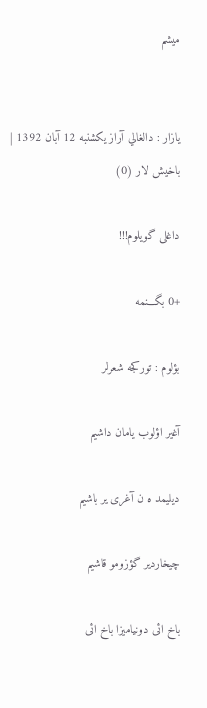میشم


یازار : دالغالي آراز یکشنبه 12 آبان 1392 | باخیش لار (0)

داغلی گویلوم!!!

+0 بگـــنمه

بؤلوم : تورکجه شعرلر

آغیر اؤلوب یامان داشیم

دیلیمد ه ن آغری یر باشیم

چیخاردیر گؤزومو قاشیم

باخ ائی دونیامیزا باخ ائی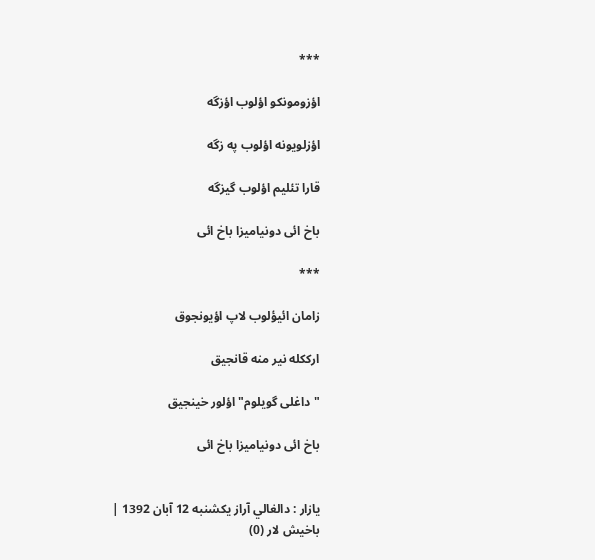***

اؤزومونكو اؤلوب اؤزگه

اؤزلویونه اؤلوب په زگه

قارا تئلیم اؤلوب گیزگه

باخ ائی دونیامیزا باخ ائی

***

زامان ائیؤلوب لاپ اؤیونجوق

ارككله نیر منه قانجیق

"داغلی گویلوم" اؤلور خینجیق

باخ ائی دونیامیزا باخ ائی


یازار : دالغالي آراز یکشنبه 12 آبان 1392 | باخیش لار (0)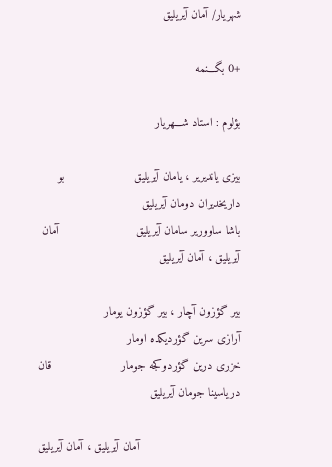شهریار/ آمان آیریلیق

+0 بگـــنمه

بؤلوم : استاد شـــهریار

بیزی یاندیریر ، یامان آیریلیق                    بو داریخدیران دومان آیریلیق
باشا ساووریر سامان آیریلیق                      آمان آیریلیق ، آمان آیریلیق

بیر گؤزون آچار ، بیر گؤزون یومار                      آرازی سرین گؤردیكده اومار
خزری درین گؤردوكجه جومار                    قان دریاسینا جومان آیریلیق

                             آمان آیریلیق ، آمان آیریلیق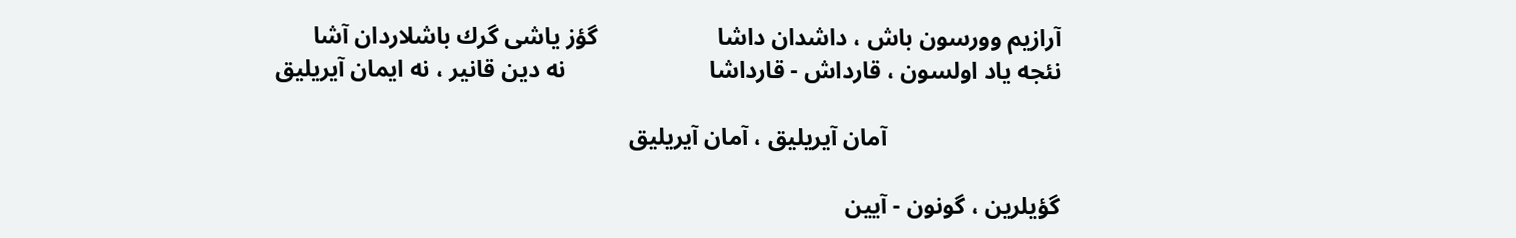آرازیم وورسون باش ، داشدان داشا                    گؤز یاشی گرك باشلاردان آشا
نئجه یاد اولسون ، قارداش - قارداشا                        نه دین قانیر ، نه ایمان آیریلیق

                             آمان آیریلیق ، آمان آیریلیق

گؤیلرین ، گونون - آیین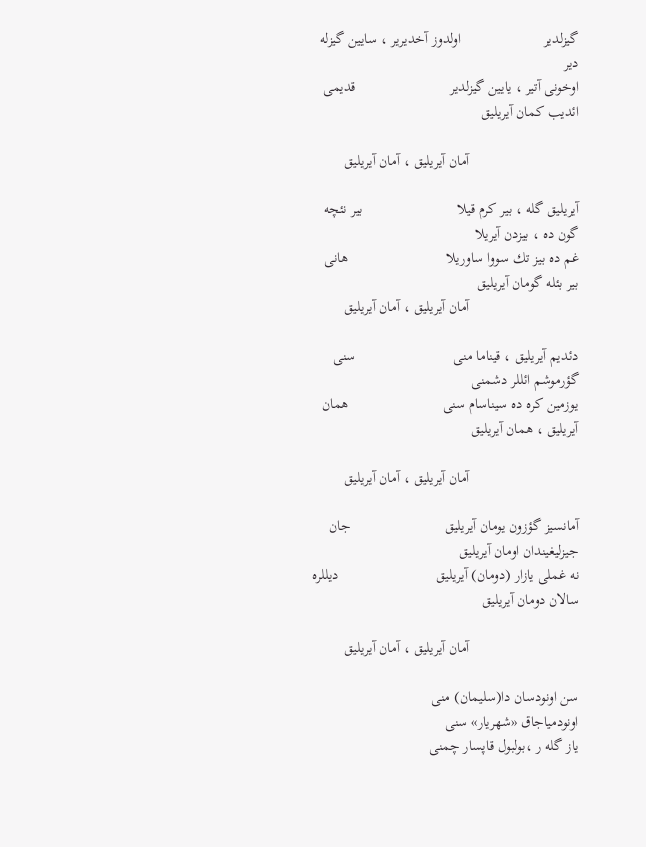گیزلدیر                      اولدوز آخدیریر ، سایین گیزله دیر
اوخونی آتیر ، یایین گیزلدیر                         قدیمی ائدیب كمان آیریلیق

                             آمان آیریلیق ، آمان آیریلیق

آیریلیق گله ، بیر كرم قیلا                         بیر نئچه گون ده ، بیزدن آیریلا
غم ده بیز تك سووا ساوریلا                          هانی بیر بئله گومان آیریلیق
                             آمان آیریلیق ، آمان آیریلیق

دئدیم آیریلیق ، قیناما منی                          سنی گؤرموشم ائللر دشمنی
یوزمین كره ده سیناسام سنی                         همان آیریلیق ، همان آیریلیق

                             آمان آیریلیق ، آمان آیریلیق

آمانسیز گؤزون یومان آیریلیق                         جان جیزلیغیندان اومان آیریلیق
نه غملی یازار (دومان) آیریلیق                          دیللره سالان دومان آیریلیق

                             آمان آیریلیق ، آمان آیریلیق

سن اونودسان دا(سلیمان) منی                          اونودمیاجاق «شهریار» سنی
یاز گله ر ،بولبول قاپسار چمنی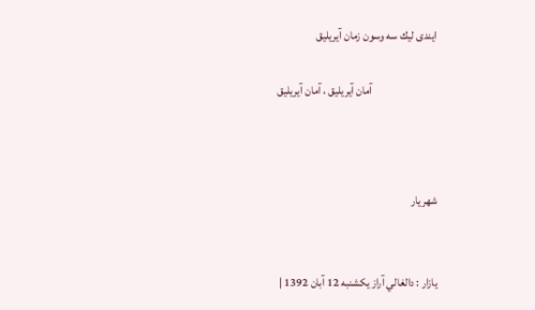ایندی لیك سه وسون زمان آیریلیق

                             آمان آیریلیق ، آمان آیریلیق



شهریار


یازار : دالغالي آراز یکشنبه 12 آبان 1392 |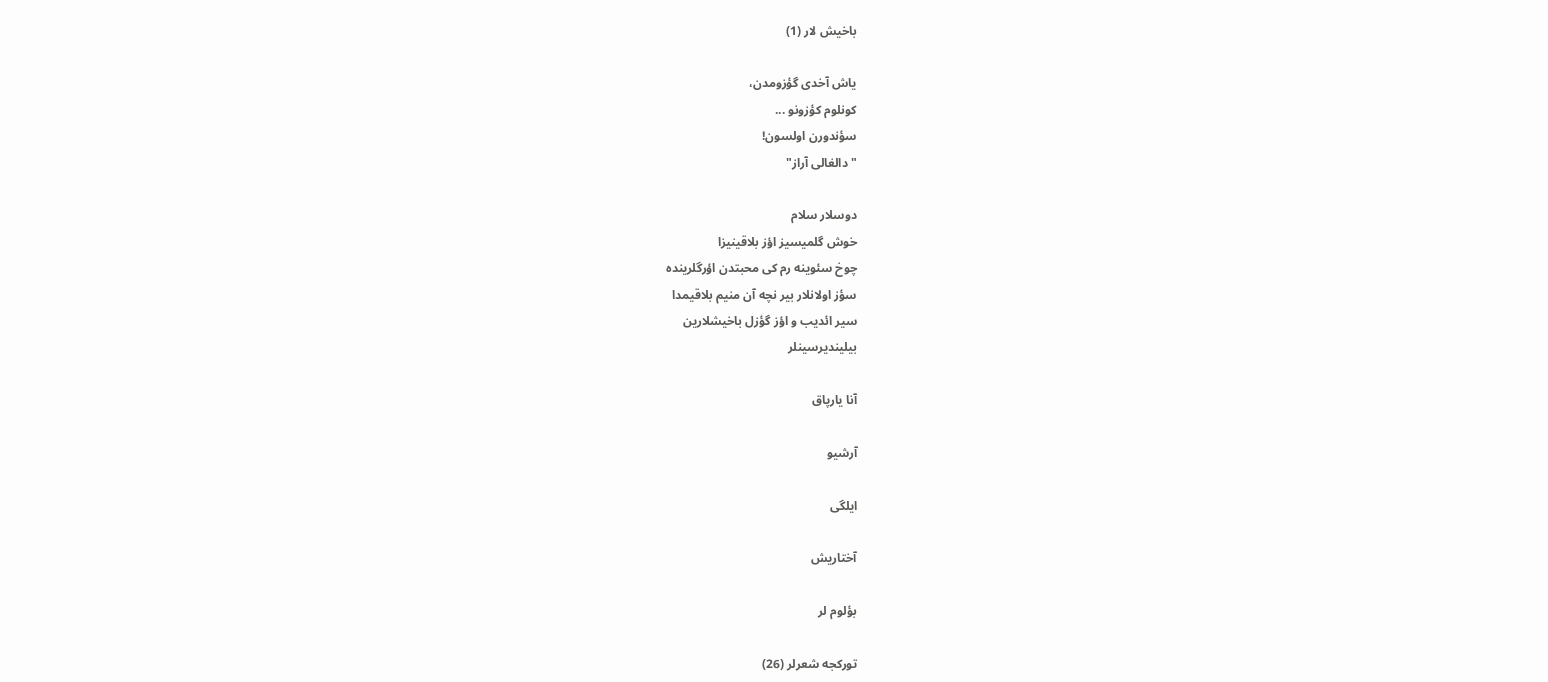باخیش لار (1)

یاش آخدی گؤزومدن،
كونلوم كؤزونو ...
سؤندورن اولسون!
"دالغالی آراز"

دوسلار سلام
خوش گلمیسیز اؤز بلاقینیزا
چوخ سئوینه رم كی محبتدن اؤرگلرینده
سؤز اولانلار بیر نچه آن منیم بلاقیمدا
سیر ائدیب و اؤز گؤزل باخیشلارین
بیلیندیرسینلر

آنا یارپاق

آرشیو

ایلگی

آختاریش

بؤلوم لر

تورکجه شعرلر (26)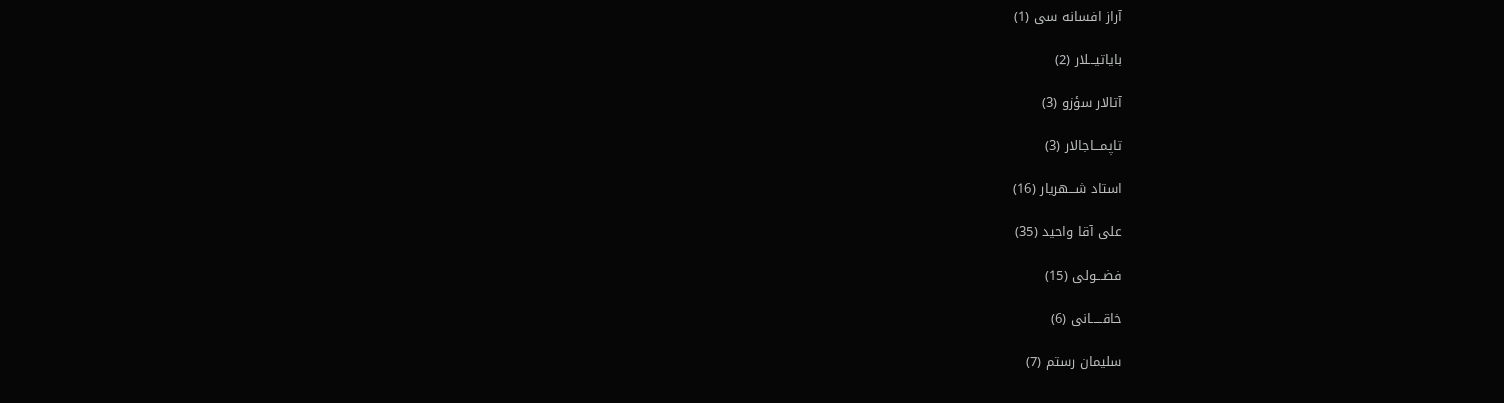آراز افسانه سی (1)

بایاتیـــلار (2)

آتالار سؤزو (3)

تاپمـــاجالار (3)

استاد شـــهریار (16)

علی آقا واحید (35)

فضـــولی (15)

خاقـــــانی (6)

سلیمان رستم (7)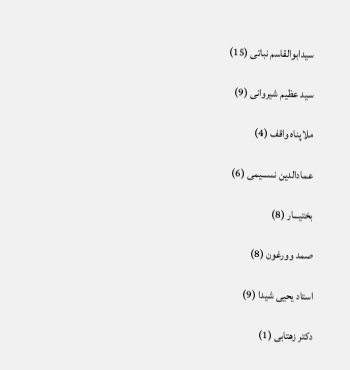سیدابوالقاسم نباتی (15)

سید عظیم شیروانی (9)

ملاپناه واقف (4)

عمادالدین نســـیمی (6)

بختیـــار (8)

صمد وورغون (8)

استاد یحیی شیدا (9)

دكتر زهتابی (1)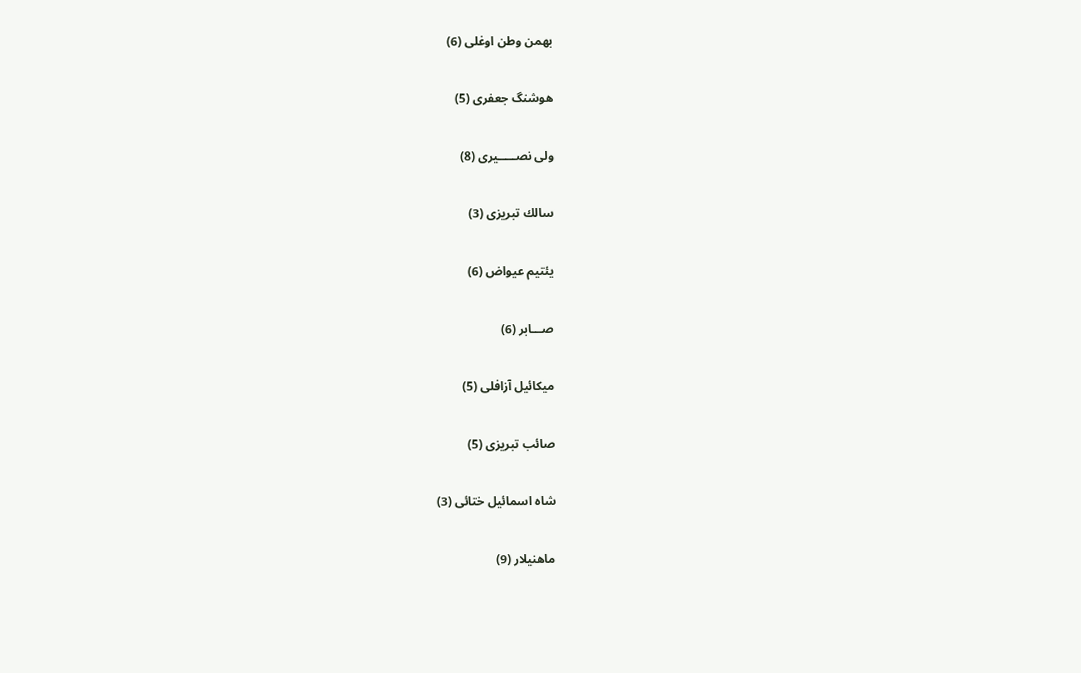بهمن وطن اوغلی (6)

هوشنگ جعفری (5)

ولی نصـــــیری (8)

سالك تبریزی (3)

یئتیم عیواض (6)

صـــابر (6)

میكائیل آزافلی (5)

صائب تبریزی (5)

شاه اسمائیل ختائی (3)

ماهنیلار (9)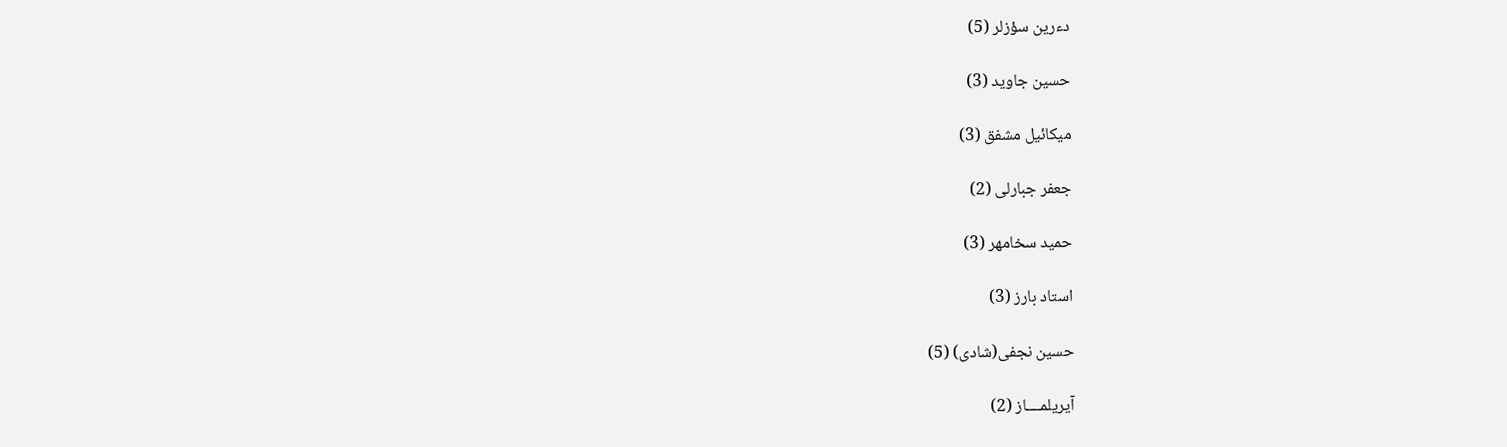دءرین سؤزلر (5)

حسین جاوید (3)

میكائیل مشفق (3)

جعفر جبارلی (2)

حمید سخامهر (3)

استاد بارز (3)

حسین نجفی(شادی) (5)

آیریلمــــاز (2)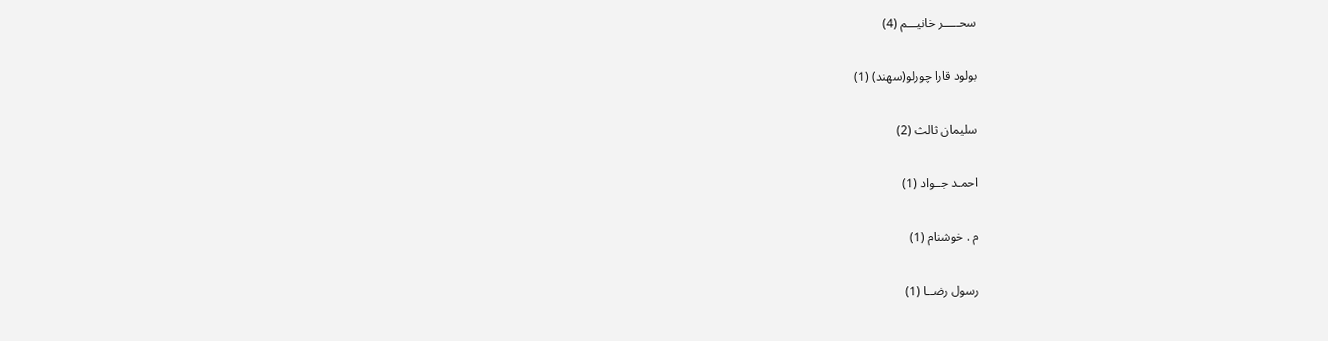سحـــــر خانیـــم (4)

بولود قارا چورلو(سهند) (1)

سلیمان ثالث (2)

احمـد جــواد (1)

م . خوشنام (1)

رسول رضــا (1)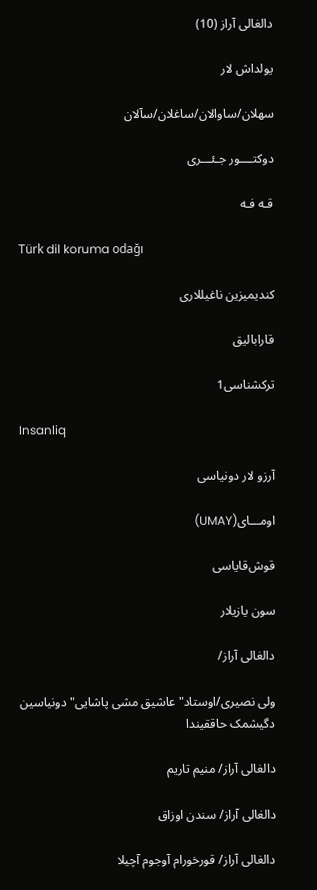دالغالی آراز (10)

یولداش لار

سهلان/ساوالان/ساغلان/سآلان

دوکتــــور جـئـــری

قـه فـه

Türk dil koruma odağı

کندیمیزین ناغیللاری

قارابالیق

ترکشناسی1

Insanliq

آرزو لار دونیاسی

اومـــای(UMAY)

قوش‌قایاسی

سون یازیلار

دالغالی آراز/

ولی نصیری/اوستاد"عاشیق مشی پاشایی" دونیاسین دگیشمک حاققیندا

دالغالی آراز/ منیم تاریم

دالغالی آراز/ سندن اوزاق

دالغالی آراز/ قورخورام آوجوم آچیلا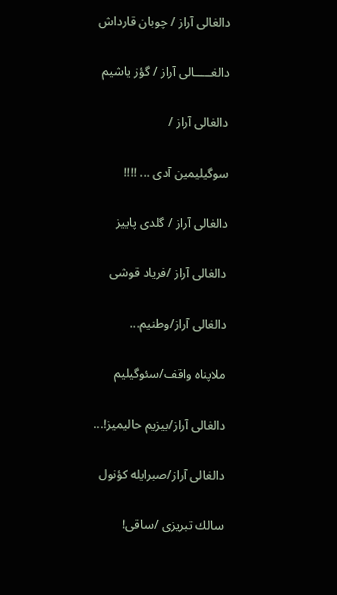دالغالی آراز / چوبان قارداش

دالغـــــالی آراز / گؤز یاشیم

دالغالی آراز /

سوگیلیمین آدی ... !!!!

دالغالی آراز / گلدی پاییز

دالغالی آراز /فریاد قوشی

دالغالی آراز/وطنیم...

ملاپناه واقف/سئوگیلیم

دالغالی آراز/بیزیم حالیمیز!...

دالغالی آراز/صبرایله كؤنول

سالك تبریزی /ساقی!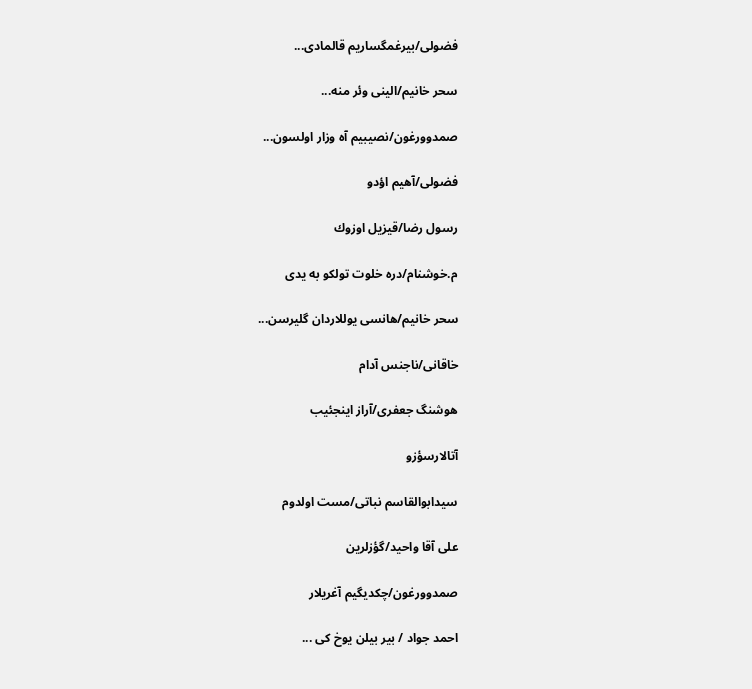فضولی/بیرغمگساریم قالمادی...

سحر خانیم/الینی وئر منه...

صمدوورغون/نصیبیم آه وزار اولسون...

فضولی/آهیم اؤدو

رسول رضا/قیزیل اوزوك

م.خوشنام/دره خلوت تولكو به یدی

سحر خانیم/هانسی یوللاردان گلیرسن...

خاقانی/ناجنس آدام

هوشنگ جعفری/آراز اینجئیب

آتالارسؤزو

سیدابوالقاسم نباتی/مست اولدوم

علی آقا واحید/گؤزلرین

صمدوورغون/چكدیگیم آغریلار

احمد جواد / بیر بیلن یوخ كی ...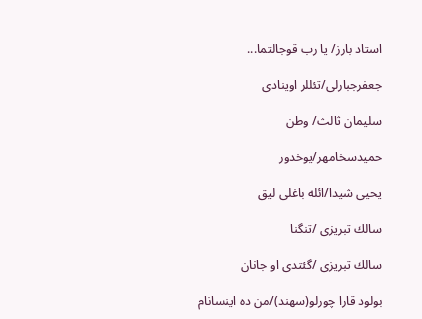استاد بارز/ یا رب قوجالتما...

جعفرجبارلی/تئللر اوینادی

سلیمان ثالث/ وطن

حمیدسخامهر/یوخدور

یحیی شیدا/ائله باغلی لیق

سالك تبریزی /تنگنا

سالك تبریزی /گئتدی او جانان

بولود قارا چورلو(سهند)/من ده اینسانام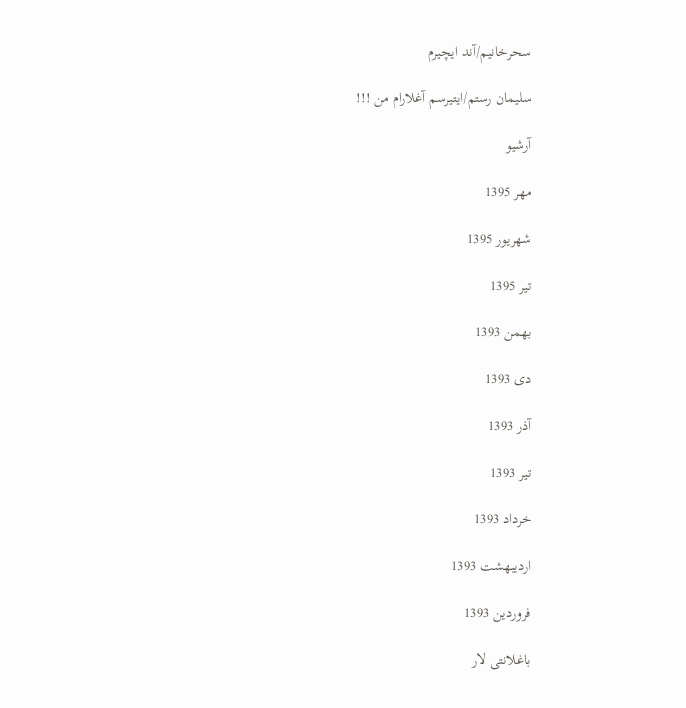سحرخانیم/آند ایچیرم

سلیمان رستم/ایتیرسم آغلارام من !!!

آرشيو

مهر 1395

شهريور 1395

تير 1395

بهمن 1393

دى 1393

آذر 1393

تير 1393

خرداد 1393

ارديبهشت 1393

فروردين 1393

باغلانتی لار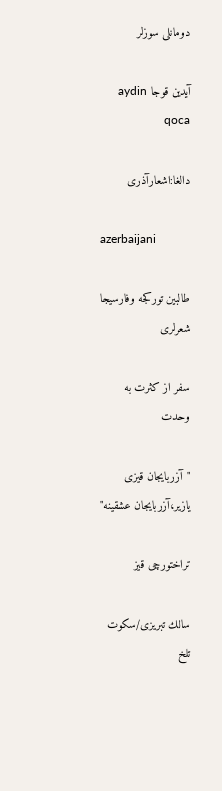دومانلی سوزلر

آیدین قوجا aydin qoca

دالغا:اشعارآذری

azerbaijani

طالبین توركجه وفارسیجا شعرلری

سفر از كثرت به وحدت

"آزربایجان قیزی یازیر،آزربایجان عشقینه"

تراختورچی قیز

سالك تبریزی/سكوت تلخ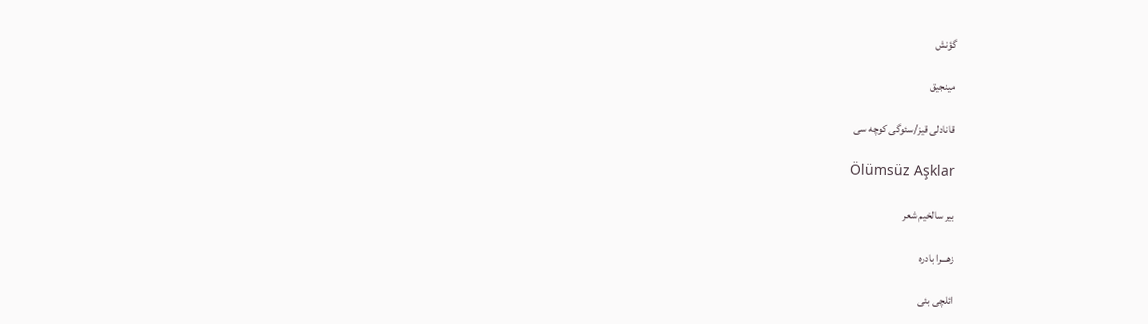گؤنش

مینجیق

قانادلی قیز/سئوگی كوچه سی

Ölümsüz Aşklar

بیر سالخیم شعر

زهـــرا بادره

ائلچی بئی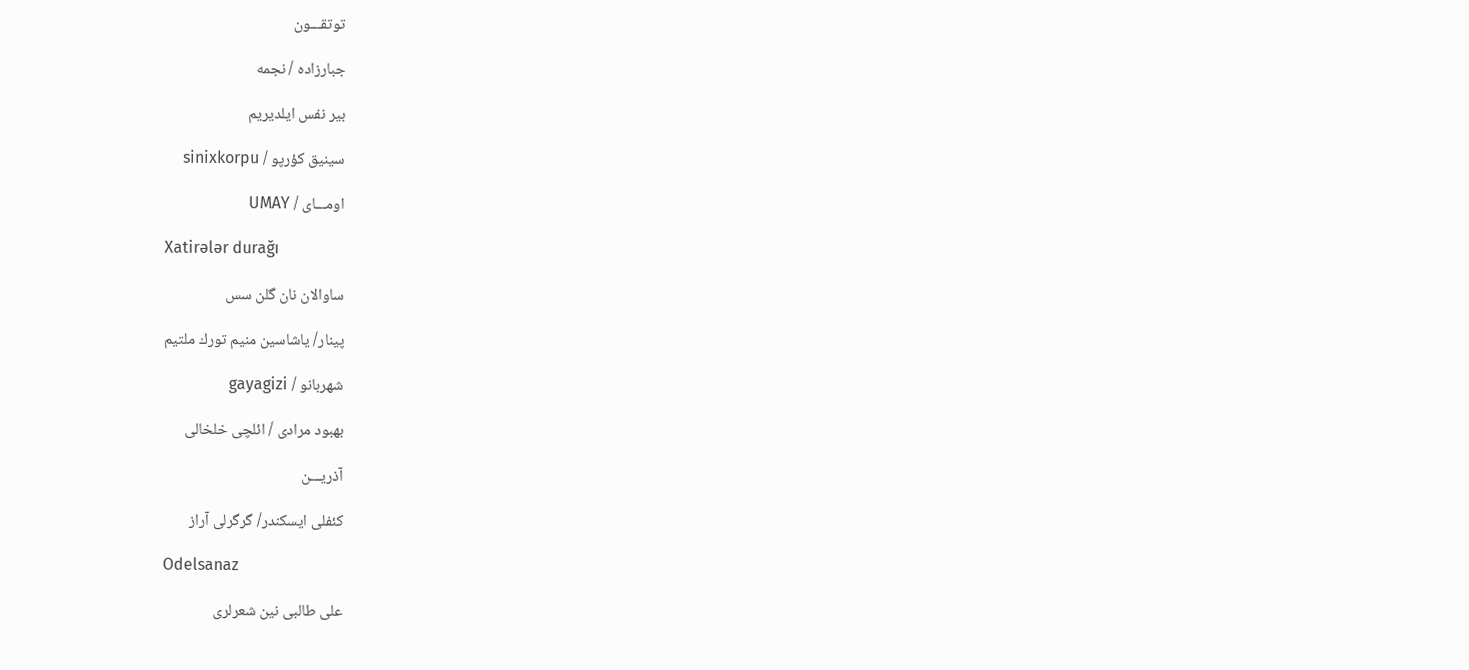توتقـــون

جبارزاده / نجمه

بیر نفس ایلدیریم

سینیق كؤرپو / sinixkorpu

اومـــای / UMAY

Xatirələr durağı

ساوالان نان گلن سس

پینار/ یاشاسین منیم تورك ملتیم

شهربانو / gayagizi

بهبود مرادی / ائلچی خلخالی

آذریـــن

كئفلی ایسكندر/ گرگرلی آراز

Odelsanaz

علی طالبی نین شعرلری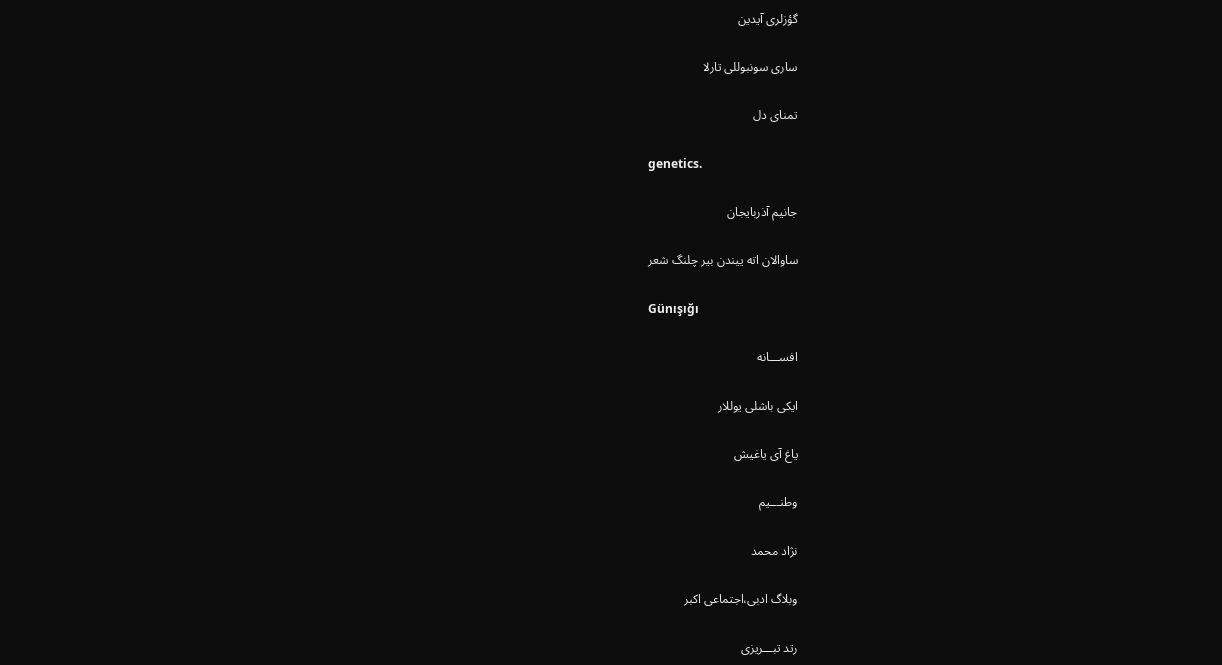گؤزلری آیدین

ساری سونبوللی تارلا

تمنای دل

genetics.

جانیم آذربایجان

ساوالان اته ییندن بیر چلنگ شعر

Günışığı

افســـانه

ایكی باشلی یوللار

یاغ آی یاغیش

وطنـــیم

نژاد محمد

وبلاگ ادبی،اجتماعی اكبر

رتد تبـــریزی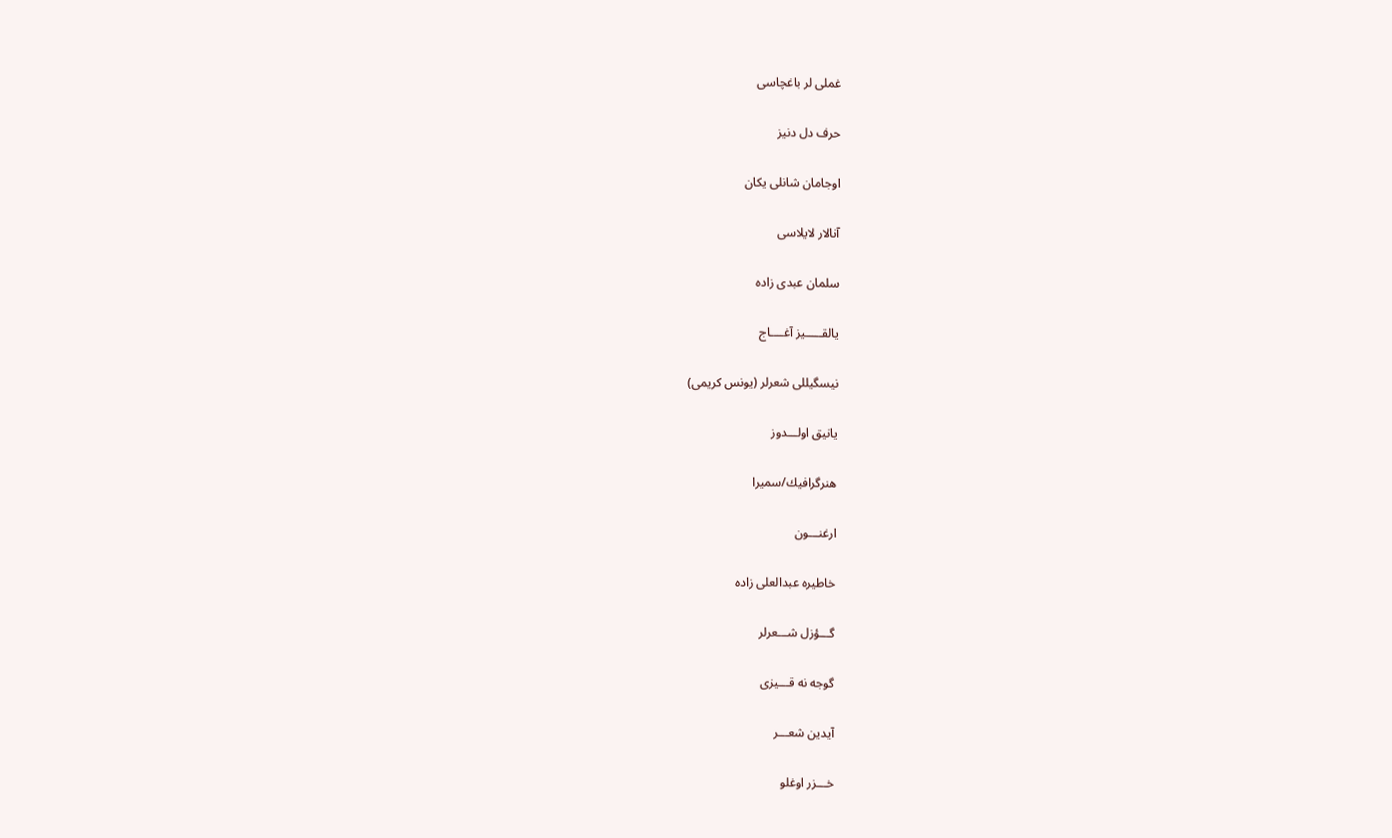غملی لر باغچاسی

حرف دل دنیز

اوجامان شانلی یكان

آنالار لایلاسی

سلمان عبدی زاده

یالقـــــیز آغــــاج

نیسگیللی شعرلر (یونس كریمی)

یانیق اولـــدوز

هنرگرافیك/سمیرا

ارغنـــون

خاطیره عبدالعلی زاده

گـــؤزل شـــعرلر

گوجه نه قـــیزی

آیدین شعـــر

خـــزر اوغلو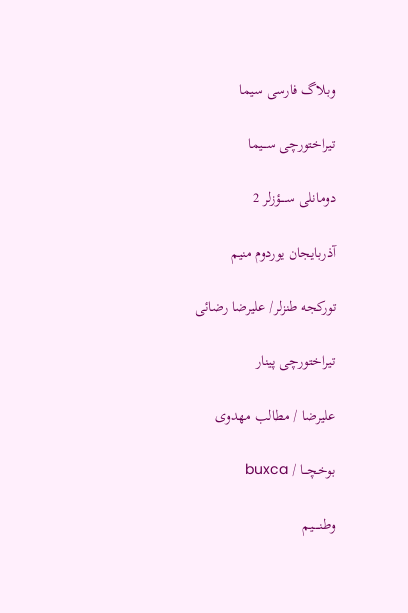وبلاگ فارسی سیما

تیراختورچی ســـیما

دومانلی ســــؤزلر 2

آذربایجان یوردوم منیم

توركجه طنزلر/ علیرضا رضائی

تیراختورچی پینار

علیرضا / مطالب مهدوی

بوخچـــا / buxca

وطنـــــیم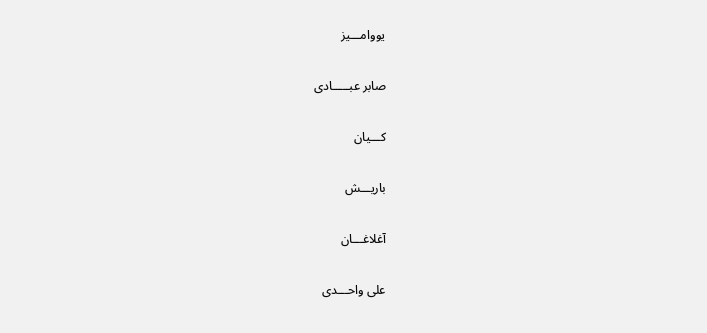یووامـــیز

صابر عبـــــادی

كـــیان

باریـــش

آغلاغـــان

علی واحـــدی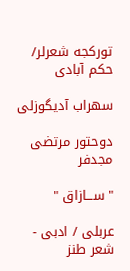تورکجه شعرلر/ حکم آبادی

سهراب آدیگوزلی

دوحتور مرتضی مجدفر

" ســـازاق "

عربلی / ادبی - شعر طنز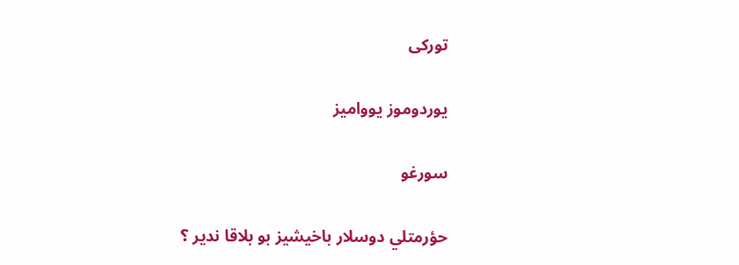تورکی

یوردوموز یووامیز

سورغو

حؤرمتلي دوسلار باخيشيز بو بلاقا ندير ؟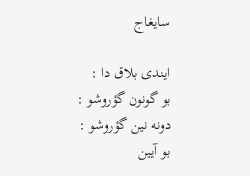سایغاج

ایندی بلاق دا :
بو گونون گؤروشو :
دونه نین گؤروشو :
بو آیین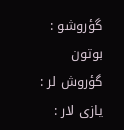گؤروشو :
بوتون گؤروش لر :
یازی لار :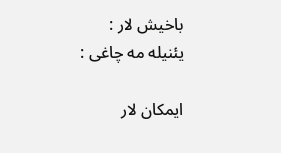باخیش لار :
یئنیله مه چاغی :

ایمکان لار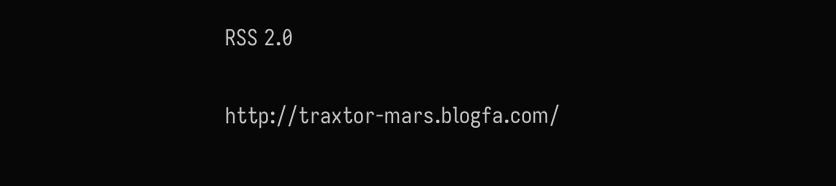RSS 2.0

http://traxtor-mars.blogfa.com/